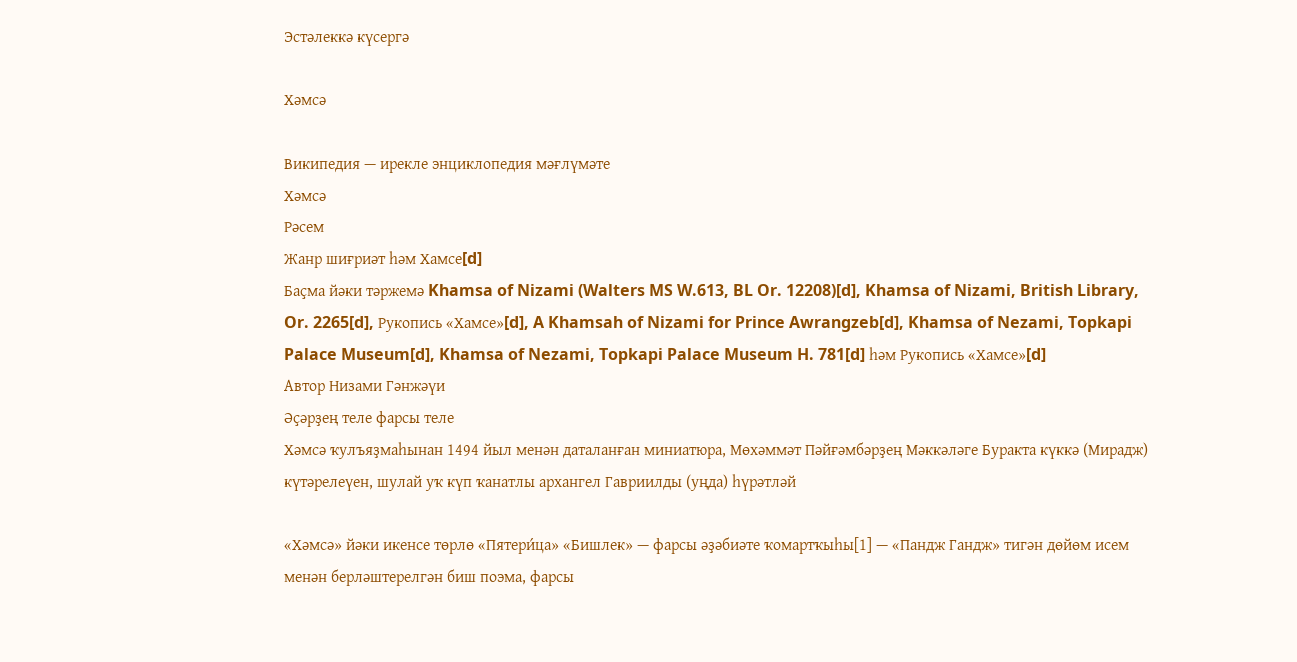Эстәлеккә күсергә

Хәмсә

Википедия — ирекле энциклопедия мәғлүмәте
Хәмсә
Рәсем
Жанр шиғриәт һәм Хамсе[d]
Баҫма йәки тәржемә Khamsa of Nizami (Walters MS W.613, BL Or. 12208)[d], Khamsa of Nizami, British Library, Or. 2265[d], Рукопись «Хамсе»[d], A Khamsah of Nizami for Prince Awrangzeb[d], Khamsa of Nezami, Topkapi Palace Museum[d], Khamsa of Nezami, Topkapi Palace Museum H. 781[d] һәм Рукопись «Хамсе»[d]
Автор Низами Гәнжәүи
Әҫәрҙең теле фарсы теле
Хәмсә ҡулъяҙмаһынан 1494 йыл менән даталанған миниатюра, Мөхәммәт Пәйғәмбәрҙең Мәккәләге Буракта күккә (Мирадж) күтәрелеүен, шулай уҡ күп ҡанатлы архангел Гавриилды (уңда) һүрәтләй

«Хәмсә» йәки икенсе төрлө «Пятери́ца» «Бишлек» — фарсы әҙәбиәте ҡомартҡыһы[1] — «Пандж Гандж» тигән дөйөм исем менән берләштерелгән биш поэма, фарсы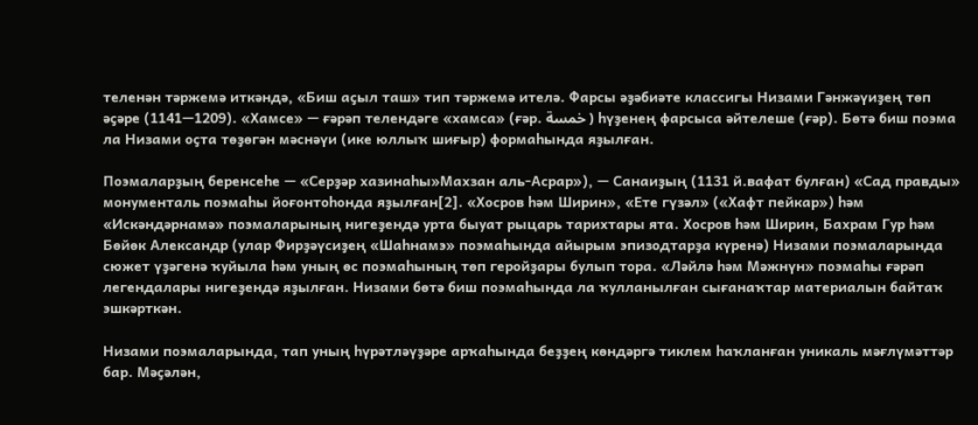теленән тәржемә иткәндә, «Биш аҫыл таш» тип тәржемә ителә. Фарсы әҙәбиәте классигы Низами Гәнжәүиҙең төп әҫәре (1141—1209). «Хамсе» — ғәрәп телендәге «хамса» (ғәр. خمسة ) һүҙенең фарсыса әйтелеше (ғәр). Бөтә биш поэма ла Низами оҫта төҙөгән мәснәүи (ике юллыҡ шиғыр) формаһында яҙылған.

Поэмаларҙың беренсеһе — «Серҙәр хазинаһы»Махзан аль-Асрар»), — Санаиҙың (1131 й.вафат булған) «Сад правды» монументаль поэмаһы йоғонтоһонда яҙылған[2]. «Хосров һәм Ширин», «Ете гүзәл» («Хафт пейкар») һәм «Искәндәрнамә» поэмаларының нигеҙендә урта быуат рыцарь тарихтары ята. Хосров һәм Ширин, Бахрам Гур һәм Бөйөк Александр (улар Фирҙәүсиҙең «Шаһнамэ» поэмаһында айырым эпизодтарҙа күренә) Низами поэмаларында сюжет үҙәгенә ҡуйыла һәм уның өс поэмаһының төп геройҙары булып тора. «Ләйлә һәм Мәжнүн» поэмаһы ғәрәп легендалары нигеҙендә яҙылған. Низами бөтә биш поэмаһында ла ҡулланылған сығанаҡтар материалын байтаҡ эшкәрткән.

Низами поэмаларында, тап уның һүрәтләүҙәре арҡаһында беҙҙең көндәргә тиклем һаҡланған уникаль мәғлүмәттәр бар. Мәҫәлән,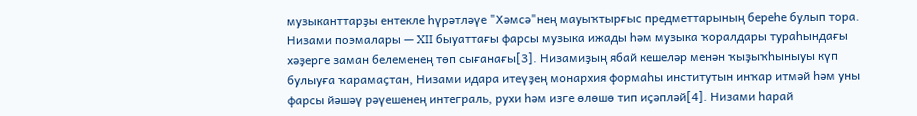музыканттарҙы ентекле һүрәтләүе "Хәмсә"нең мауыҡтырғыс предметтарының береһе булып тора. Низами поэмалары — XII быуаттағы фарсы музыка ижады һәм музыка ҡоралдары тураһындағы хәҙерге заман белеменең төп сығанағы[3]. Низамиҙың ябай кешеләр менән ҡыҙыҡһыныуы күп булыуға ҡарамаҫтан, Низами идара итеүҙең монархия формаһы институтын инҡар итмәй һәм уны фарсы йәшәү рәүешенең интеграль, рухи һәм изге өлөшө тип иҫәпләй[4]. Низами һарай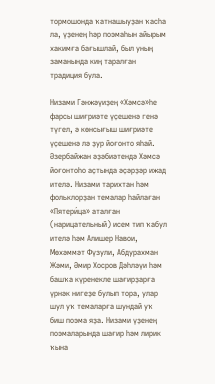тормошонда ҡатнашыуҙан ҡасһа ла, үҙенең һәр поэмаһын айырым хакимға бағышлай, был уның заманында киң таралған традиция була.

Низами Гәнжәүиҙең «Хәмсә»һе фарсы шиғриәте үҫешенә генә түгел, ә көнсығыш шиғриәте үҫешенә лә ҙур йоғонто яһай. Әзербайжан әҙәбиәтендә Хәмсә йоғонтоһо аҫтында әҫәрҙәр ижад ителә. Низами тарихтан һәм фольклорҙан темалар һайлаған «Пятери́ца» аталған (нарицательный) исем тип ҡабул ителә һәм Алишер Навои, Мөхәммәт Фүзули, Абдурахман Жәми, Әмир Хосров Дәһләүи һәм башҡа күренекле шағирҙарға үрнәк нигеҙе булып тора, улар шул уҡ темаларға шундай уҡ биш поэма яҙа. Низами үҙенең поэмаларында шағир һәм лирик ҡына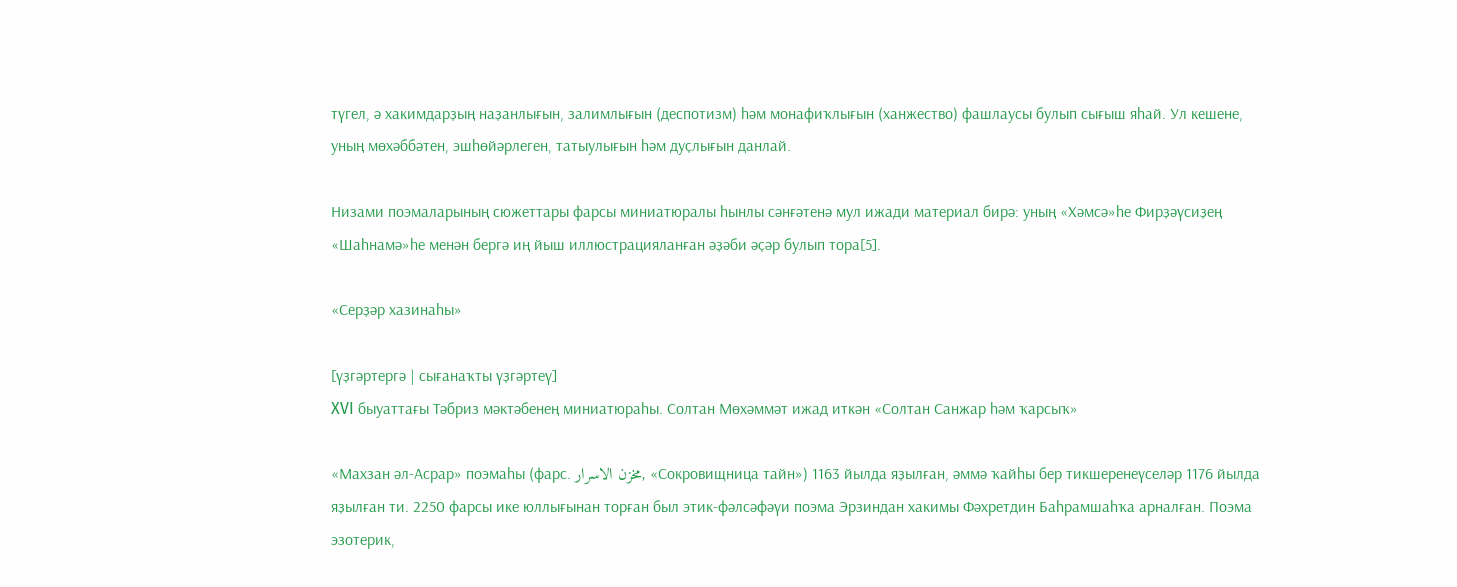түгел, ә хакимдарҙың наҙанлығын, залимлығын (деспотизм) һәм монафиҡлығын (ханжество) фашлаусы булып сығыш яһай. Ул кешене, уның мөхәббәтен, эшһөйәрлеген, татыулығын һәм дуҫлығын данлай.

Низами поэмаларының сюжеттары фарсы миниатюралы һынлы сәнғәтенә мул ижади материал бирә: уның «Хәмсә»һе Фирҙәүсиҙең «Шаһнамә»һе менән бергә иң йыш иллюстрацияланған әҙәби әҫәр булып тора[5].

«Серҙәр хазинаһы»

[үҙгәртергә | сығанаҡты үҙгәртеү]
XVI быуаттағы Тәбриз мәктәбенең миниатюраһы. Солтан Мөхәммәт ижад иткән «Солтан Санжар һәм ҡарсыҡ»

«Махзан әл-Асрар» поэмаһы (фарс. مخزن الاسرار, «Сокровищница тайн») 1163 йылда яҙылған, әммә ҡайһы бер тикшеренеүселәр 1176 йылда яҙылған ти. 2250 фарсы ике юллығынан торған был этик-фәлсәфәүи поэма Эрзиндан хакимы Фәхретдин Баһрамшаһҡа арналған. Поэма эзотерик,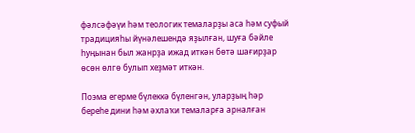фәлсәфәүи һәм теологик темаларҙы аса һәм суфый традицияһы йүнәлешендә яҙылған, шуға бәйле һуңынан был жанрҙа ижад иткән бөтә шағирҙар өсөн өлгө булып хеҙмәт иткән.

Поэма егерме бүлеккә бүленгән, уларҙың һәр береһе дини һәм әхлаҡи темаларға арналған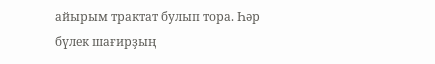айырым трактат булып тора. Һәр бүлек шағирҙың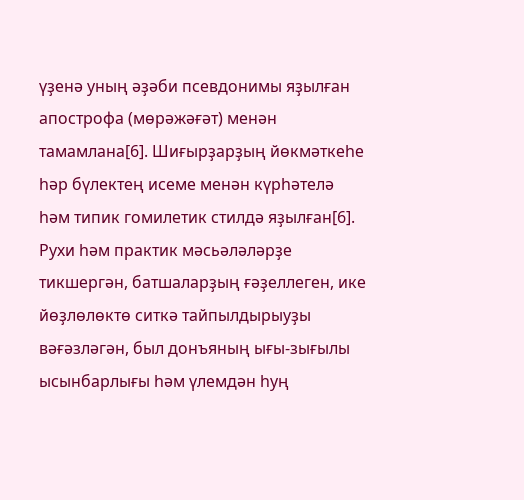үҙенә уның әҙәби псевдонимы яҙылған апострофа (мөрәжәғәт) менән тамамлана[6]. Шиғырҙарҙың йөкмәткеһе һәр бүлектең исеме менән күрһәтелә һәм типик гомилетик стилдә яҙылған[6]. Рухи һәм практик мәсьәләләрҙе тикшергән, батшаларҙың ғәҙеллеген, ике йөҙлөлөктө ситкә тайпылдырыуҙы вәғәзләгән, был донъяның ығы-зығылы ысынбарлығы һәм үлемдән һуң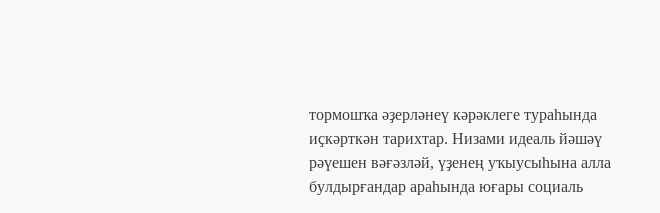тормошҡа әҙерләнеү кәрәклеге тураһында иҫкәрткән тарихтар. Низами идеаль йәшәү рәүешен вәғәзләй, үҙенең уҡыусыһына алла булдырғандар араһында юғары социаль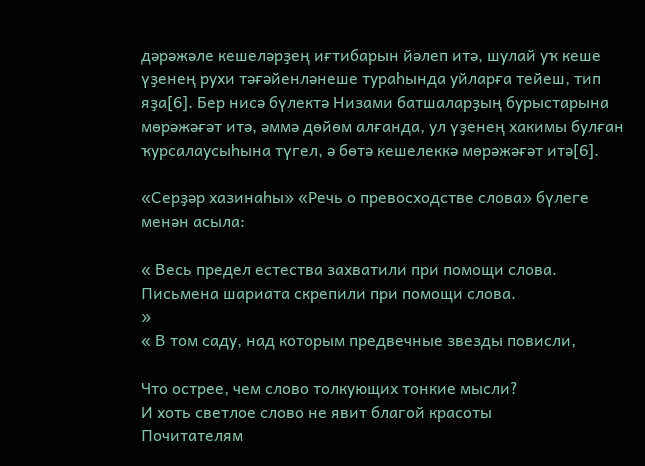дәрәжәле кешеләрҙең иғтибарын йәлеп итә, шулай уҡ кеше үҙенең рухи тәғәйенләнеше тураһында уйларға тейеш, тип яҙа[6]. Бер нисә бүлектә Низами батшаларҙың бурыстарына мөрәжәғәт итә, әммә дөйөм алғанда, ул үҙенең хакимы булған ҡурсалаусыһына түгел, ә бөтә кешелеккә мөрәжәғәт итә[6].

«Серҙәр хазинаһы» «Речь о превосходстве слова» бүлеге менән асыла:

« Весь предел естества захватили при помощи слова.
Письмена шариата скрепили при помощи слова.
»
« В том саду, над которым предвечные звезды повисли,

Что острее, чем слово толкующих тонкие мысли?
И хоть светлое слово не явит благой красоты
Почитателям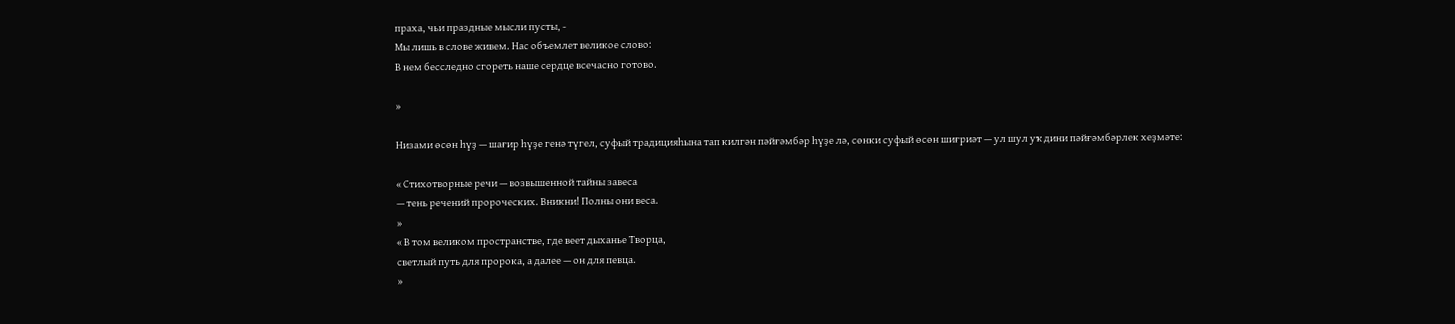праха, чьи праздные мысли пусты, -
Мы лишь в слове живем. Нас объемлет великое слово:
В нем бесследно сгореть наше сердце всечасно готово.

»

Низами өсөн һүҙ — шағир һүҙе генә түгел, суфый традицияһына тап килгән пәйғәмбәр һүҙе лә, сөнки суфый өсөн шиғриәт — ул шул уҡ дини пәйғәмбәрлек хеҙмәте:

« Стихотворные речи — возвышенной тайны завеса
— тень речений пророческих. Вникни! Полны они веса.
»
« В том великом пространстве, где веет дыханье Творца,
светлый путь для пророка, а далее — он для певца.
»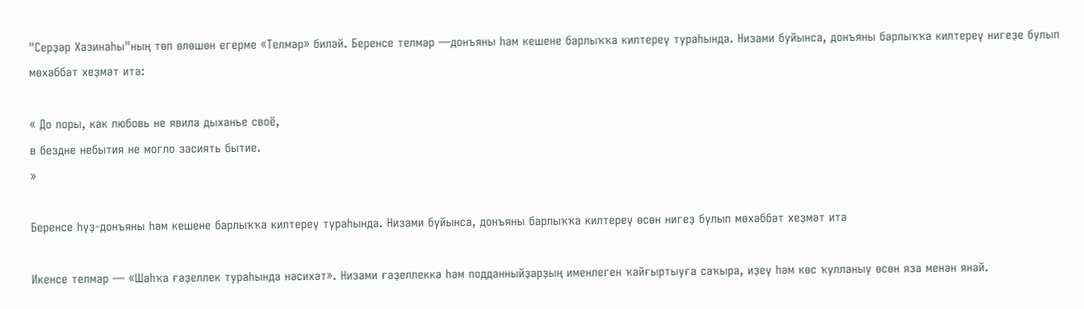"Серҙәр Хазинаһы"ның төп өлөшөн егерме «Телмәр» биләй. Беренсе телмәр —донъяны һәм кешене барлыҡҡа килтереү тураһында. Низами буйынса, донъяны барлыҡҡа килтереү нигеҙе булып мөхәббәт хеҙмәт итә:

« До поры, как любовь не явила дыханье своё,
в бездне небытия не могло засиять бытие.
»

Беренсе һүҙ-донъяны һәм кешене барлыҡҡа килтереү тураһында. Низами буйынса, донъяны барлыҡҡа килтереү өсөн нигеҙ булып мөхәббәт хеҙмәт итә

Икенсе телмәр — «Шаһҡа ғәҙеллек тураһында нәсихәт». Низами ғәҙеллеккә һәм подданныйҙарҙың именлеген ҡайғыртыуға саҡыра, иҙеү һәм көс ҡулланыу өсөн яза менән янай.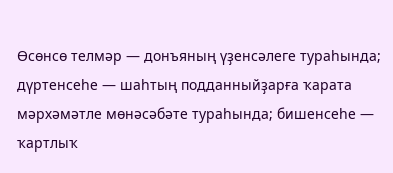Өсөнсө телмәр — донъяның үҙенсәлеге тураһында; дүртенсеһе — шаһтың подданныйҙарға ҡарата мәрхәмәтле мөнәсәбәте тураһында; бишенсеһе — ҡартлыҡ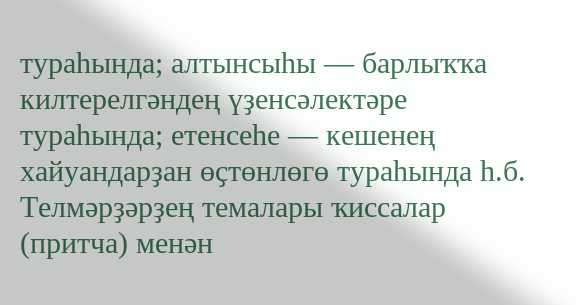тураһында; алтынсыһы — барлыҡҡа килтерелгәндең үҙенсәлектәре тураһында; етенсеһе — кешенең хайуандарҙан өҫтөнлөгө тураһында һ.б. Телмәрҙәрҙең темалары ҡиссалар (притча) менән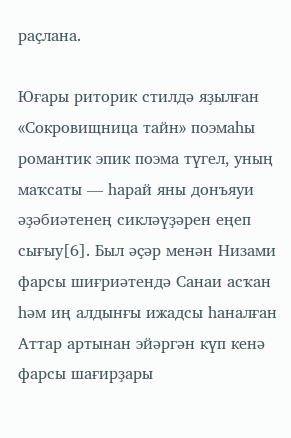раҫлана.

Юғары риторик стилдә яҙылған «Сокровищница тайн» поэмаһы романтик эпик поэма түгел, уның маҡсаты — һарай яны донъяуи әҙәбиәтенең сикләүҙәрен еңеп сығыу[6]. Был әҫәр менән Низами фарсы шиғриәтендә Санаи асҡан һәм иң алдынғы ижадсы һаналған Аттар артынан эйәргән күп кенә фарсы шағирҙары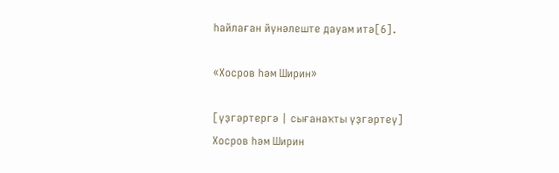һайлаған йүнәлеште дауам итә[6].

«Хосров һәм Ширин»

[үҙгәртергә | сығанаҡты үҙгәртеү]
Хосров һәм Ширин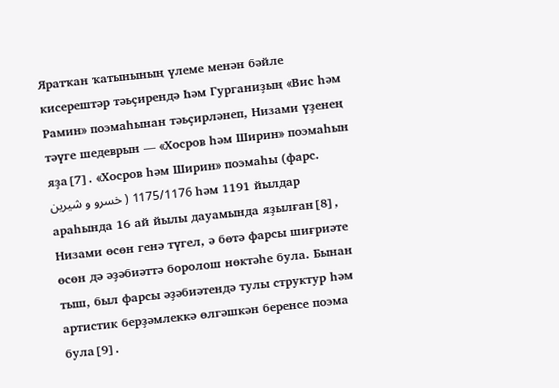Яратҡан ҡатынының үлеме менән бәйле кисерештәр тәьҫирендә Һәм Гурганиҙың «Вис һәм Рамин» поэмаһынан тәьҫирләнеп, Низами үҙенең тәүге шедеврын — «Хосров һәм Ширин» поэмаһын яҙа[7]. «Хосров һәм Ширин» поэмаһы (фарс. خسرو و شیرین ) 1175/1176 һәм 1191 йылдар араһында 16 ай йылы дауамында яҙылған[8], Низами өсөн генә түгел, ә бөтә фарсы шиғриәте өсөн дә әҙәбиәттә боролош нөктәһе була. Бынан тыш, был фарсы әҙәбиәтендә тулы структур һәм артистик берҙәмлеккә өлгәшкән беренсе поэма була[9].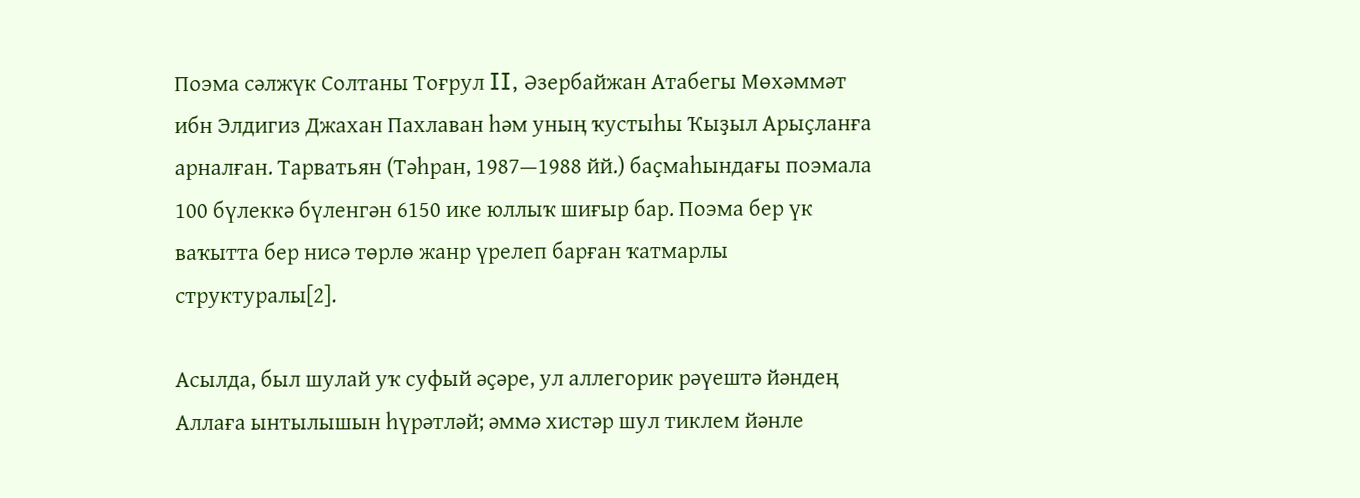Поэма сәлжүк Солтаны Тоғрул II, Әзербайжан Атабегы Мөхәммәт ибн Элдигиз Джахан Пахлаван һәм уның ҡустыһы Ҡыҙыл Арыҫланға арналған. Тарватьян (Тәһран, 1987—1988 йй.) баҫмаһындағы поэмала 100 бүлеккә бүленгән 6150 ике юллыҡ шиғыр бар. Поэма бер үк ваҡытта бер нисә төрлө жанр үрелеп барған ҡатмарлы структуралы[2].

Асылда, был шулай уҡ суфый әҫәре, ул аллегорик рәүештә йәндең Аллаға ынтылышын һүрәтләй; әммә хистәр шул тиклем йәнле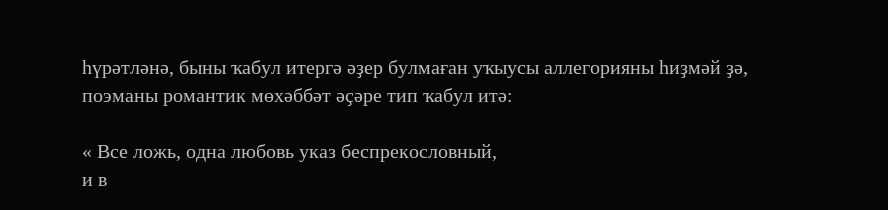һүрәтләнә, быны ҡабул итергә әҙер булмаған уҡыусы аллегорияны һиҙмәй ҙә, поэманы романтик мөхәббәт әҫәре тип ҡабул итә:

« Все ложь, одна любовь указ беспрекословный,
и в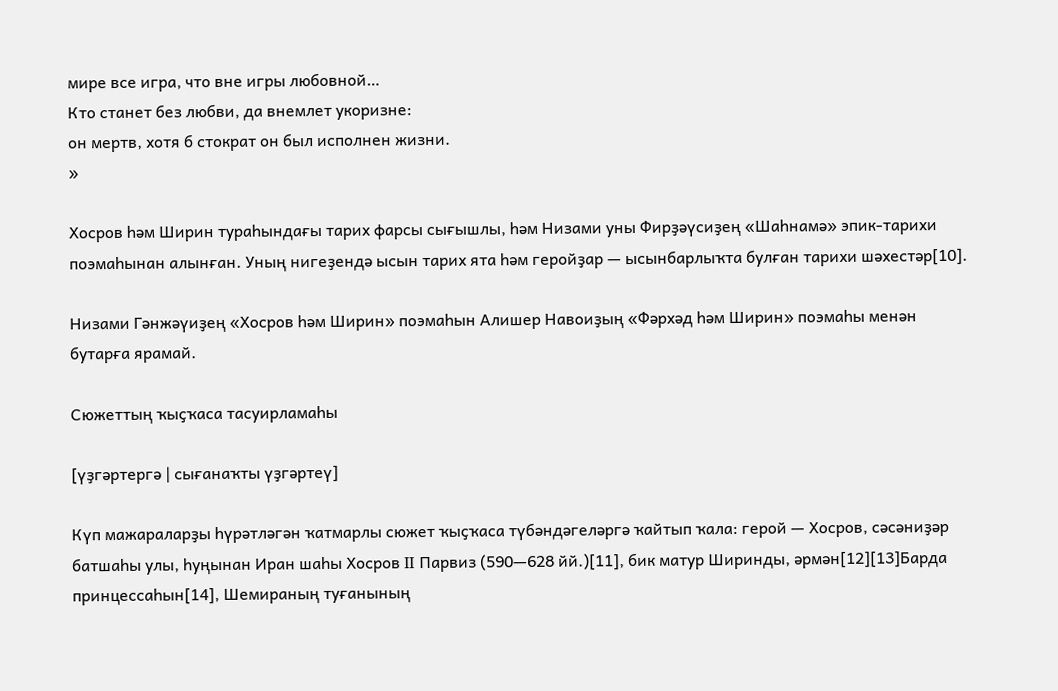мире все игра, что вне игры любовной…
Кто станет без любви, да внемлет укоризне:
он мертв, хотя б стократ он был исполнен жизни.
»

Хосров һәм Ширин тураһындағы тарих фарсы сығышлы, һәм Низами уны Фирҙәүсиҙең «Шаһнамә» эпик-тарихи поэмаһынан алынған. Уның нигеҙендә ысын тарих ята һәм геройҙар — ысынбарлыҡта булған тарихи шәхестәр[10].

Низами Гәнжәүиҙең «Хосров һәм Ширин» поэмаһын Алишер Навоиҙың «Фәрхәд һәм Ширин» поэмаһы менән бутарға ярамай.

Сюжеттың ҡыҫҡаса тасуирламаһы

[үҙгәртергә | сығанаҡты үҙгәртеү]

Күп мажараларҙы һүрәтләгән ҡатмарлы сюжет ҡыҫҡаса түбәндәгеләргә ҡайтып ҡала: герой — Хосров, сәсәниҙәр батшаһы улы, һуңынан Иран шаһы Хосров II Парвиз (590—628 йй.)[11], бик матур Ширинды, әрмән[12][13]Барда принцессаһын[14], Шемираның туғанының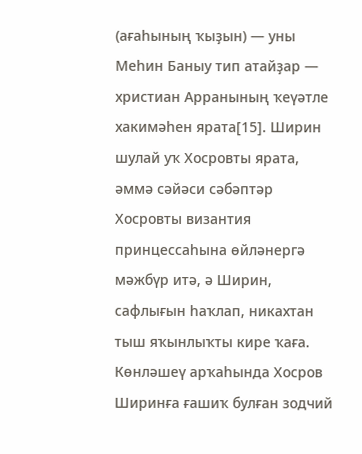(ағаһының ҡыҙын) — уны Меһин Баныу тип атайҙар — христиан Арранының ҡеүәтле хакимәһен ярата[15]. Ширин шулай уҡ Хосровты ярата, әммә сәйәси сәбәптәр Хосровты византия принцессаһына өйләнергә мәжбүр итә, ә Ширин, сафлығын һаҡлап, никахтан тыш яҡынлыҡты кире ҡаға. Көнләшеү арҡаһында Хосров Ширинға ғашиҡ булған зодчий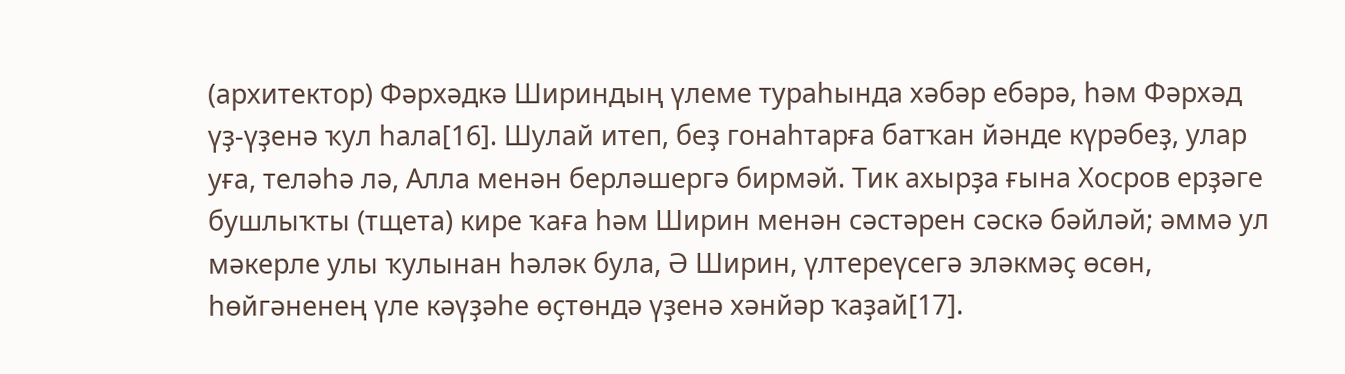(архитектор) Фәрхәдкә Шириндың үлеме тураһында хәбәр ебәрә, һәм Фәрхәд үҙ-үҙенә ҡул һала[16]. Шулай итеп, беҙ гонаһтарға батҡан йәнде күрәбеҙ, улар уға, теләһә лә, Алла менән берләшергә бирмәй. Тик ахырҙа ғына Хосров ерҙәге бушлыҡты (тщета) кире ҡаға һәм Ширин менән сәстәрен сәскә бәйләй; әммә ул мәкерле улы ҡулынан һәләк була, Ә Ширин, үлтереүсегә эләкмәҫ өсөн, һөйгәненең үле кәүҙәһе өҫтөндә үҙенә хәнйәр ҡаҙай[17].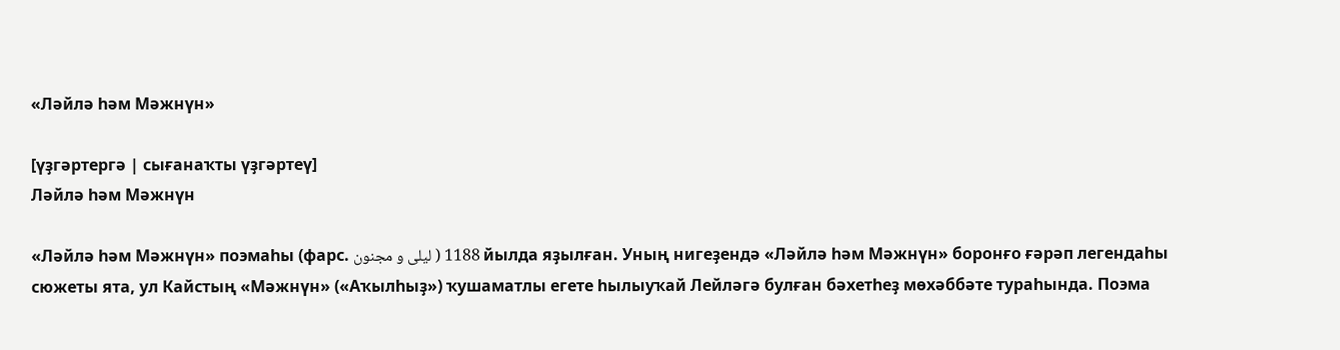«Ләйлә һәм Мәжнүн»

[үҙгәртергә | сығанаҡты үҙгәртеү]
Ләйлә һәм Мәжнүн

«Ләйлә һәм Мәжнүн» поэмаһы (фарс. لیلی و مجنون ) 1188 йылда яҙылған. Уның нигеҙендә «Ләйлә һәм Мәжнүн» боронғо ғәрәп легендаһы сюжеты ята, ул Кайстың «Мәжнүн» («Аҡылһыҙ») ҡушаматлы егете һылыуҡай Лейләгә булған бәхетһеҙ мөхәббәте тураһында. Поэма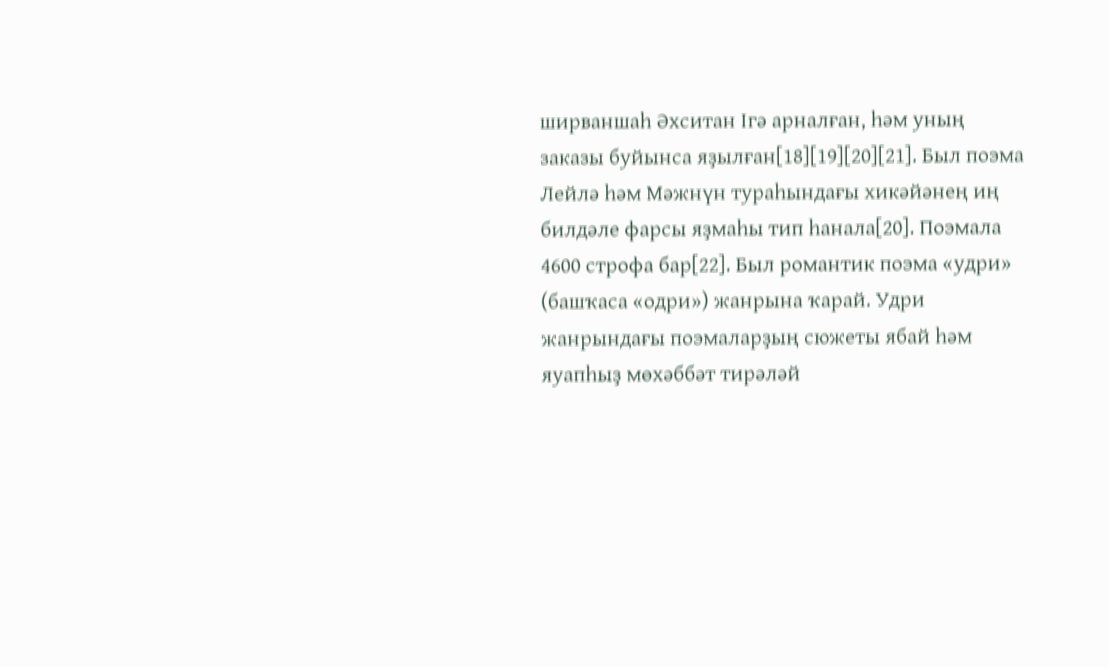ширваншаһ Әхситан Iгә арналған, һәм уның заказы буйынса яҙылған[18][19][20][21]. Был поэма Лейлә һәм Мәжнүн тураһындағы хикәйәнең иң билдәле фарсы яҙмаһы тип һанала[20]. Поэмала 4600 строфа бар[22]. Был романтик поэма «удри» (башҡаса «одри») жанрына ҡарай. Удри жанрындағы поэмаларҙың сюжеты ябай һәм яуапһыҙ мөхәббәт тирәләй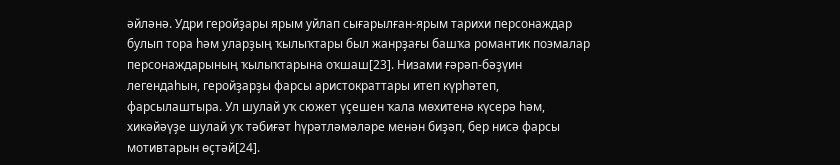әйләнә. Удри геройҙары ярым уйлап сығарылған-ярым тарихи персонаждар булып тора һәм уларҙың ҡылыҡтары был жанрҙағы башҡа романтик поэмалар персонаждарының ҡылыҡтарына оҡшаш[23]. Низами ғәрәп-бәҙүин легендаһын, геройҙарҙы фарсы аристократтары итеп күрһәтеп, фарсылаштыра. Ул шулай уҡ сюжет үҫешен ҡала мөхитенә күсерә һәм, хикәйәүҙе шулай уҡ тәбиғәт һүрәтләмәләре менән биҙәп, бер нисә фарсы мотивтарын өҫтәй[24].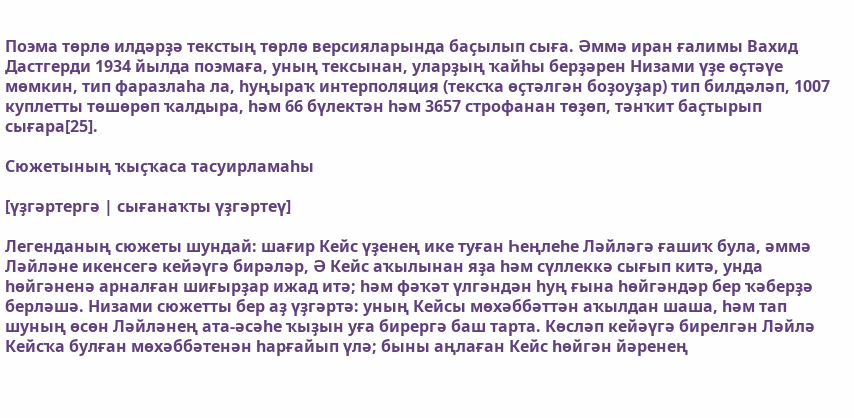Поэма төрлө илдәрҙә текстың төрлө версияларында баҫылып сыға. Әммә иран ғалимы Вахид Дастгерди 1934 йылда поэмаға, уның тексынан, уларҙың ҡайһы берҙәрен Низами үҙе өҫтәүе мөмкин, тип фаразлаһа ла, һуңыраҡ интерполяция (тексҡа өҫтәлгән боҙоуҙар) тип билдәләп, 1007 куплетты төшөрөп ҡалдыра, һәм 66 бүлектән һәм 3657 строфанан төҙөп, тәнҡит баҫтырып сығара[25].

Сюжетының ҡыҫҡаса тасуирламаһы

[үҙгәртергә | сығанаҡты үҙгәртеү]

Легенданың сюжеты шундай: шағир Кейс үҙенең ике туған Һеңлеһе Ләйләгә ғашиҡ була, әммә Ләйләне икенсегә кейәүгә бирәләр, Ә Кейс аҡылынан яҙа һәм сүллеккә сығып китә, унда һөйгәненә арналған шиғырҙар ижад итә; һәм фәҡәт үлгәндән һуң ғына һөйгәндәр бер ҡәберҙә берләшә. Низами сюжетты бер аҙ үҙгәртә: уның Кейсы мөхәббәттән аҡылдан шаша, һәм тап шуның өсөн Ләйләнең ата-әсәһе ҡыҙын уға бирергә баш тарта. Көсләп кейәүгә бирелгән Ләйлә Кейсҡа булған мөхәббәтенән һарғайып үлә; быны аңлаған Кейс һөйгән йәренең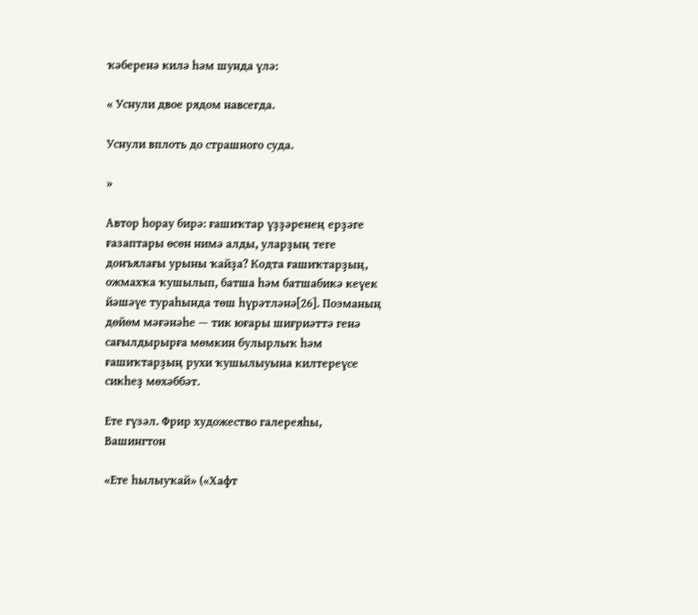ҡәберенә килә һәм шунда үлә:

« Уснули двое рядом навсегда.

Уснули вплоть до страшного суда.

»

Автор һорау бирә: ғашиҡтар үҙҙәренең ерҙәге ғазаптары өсөн нимә алды, уларҙың теге донъялағы урыны ҡайҙа? Кодта ғашиҡтарҙың, ожмахҡа ҡушылып, батша һәм батшабикә кеүек йәшәүе тураһында төш һүрәтләнә[26]. Поэманың дөйөм мәғәнәһе — тик юғары шиғриәттә генә сағылдырырға мөмкин булырлыҡ һәм ғашиҡтарҙың рухи ҡушылыуына килтереүсе сикһеҙ мөхәббәт.

Ете гүзәл. Фрир художество галереяһы, Вашингтон

«Ете һылыуҡай» («Хафт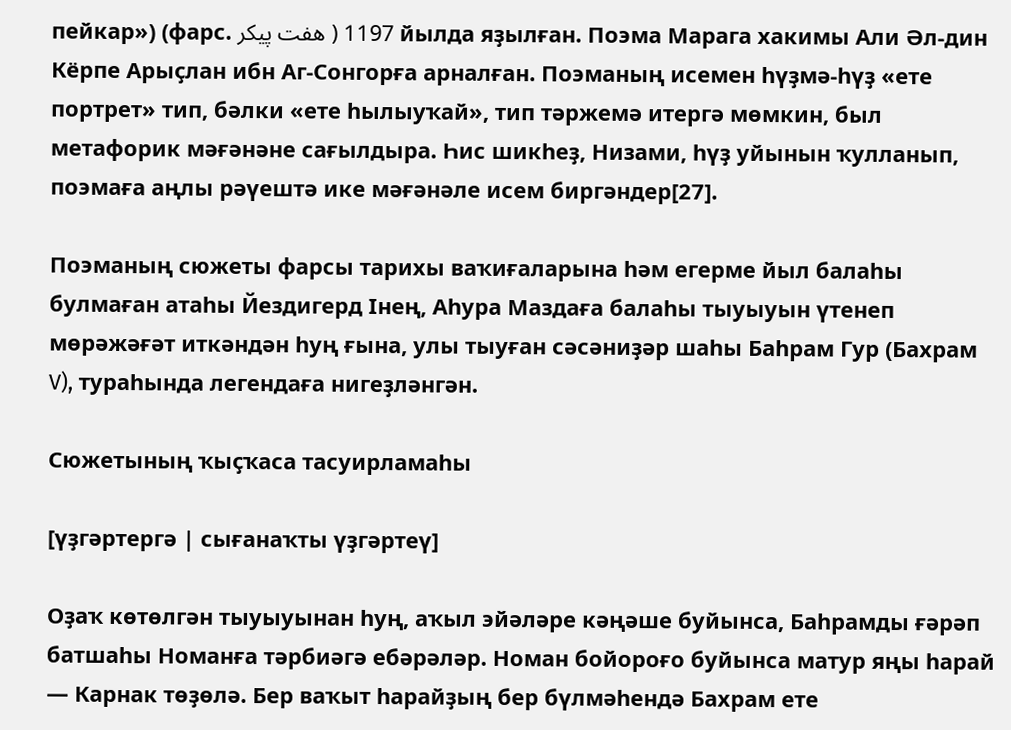пейкар») (фарс. هفت پیکر ) 1197 йылда яҙылған. Поэма Марага хакимы Али Әл-дин Кёрпе Арыҫлан ибн Аг-Сонгорға арналған. Поэманың исемен һүҙмә-һүҙ «ете портрет» тип, бәлки «ете һылыуҡай», тип тәржемә итергә мөмкин, был метафорик мәғәнәне сағылдыра. Һис шикһеҙ, Низами, һүҙ уйынын ҡулланып, поэмаға аңлы рәүештә ике мәғәнәле исем биргәндер[27].

Поэманың сюжеты фарсы тарихы ваҡиғаларына һәм егерме йыл балаһы булмаған атаһы Йездигерд Iнең, Аһура Маздаға балаһы тыуыуын үтенеп мөрәжәғәт иткәндән һуң ғына, улы тыуған сәсәниҙәр шаһы Баһрам Гур (Бахрам V), тураһында легендаға нигеҙләнгән.

Сюжетының ҡыҫҡаса тасуирламаһы

[үҙгәртергә | сығанаҡты үҙгәртеү]

Оҙаҡ көтөлгән тыуыуынан һуң, аҡыл эйәләре кәңәше буйынса, Баһрамды ғәрәп батшаһы Номанға тәрбиәгә ебәрәләр. Номан бойороғо буйынса матур яңы һарай — Карнак төҙөлә. Бер ваҡыт һарайҙың бер бүлмәһендә Бахрам ете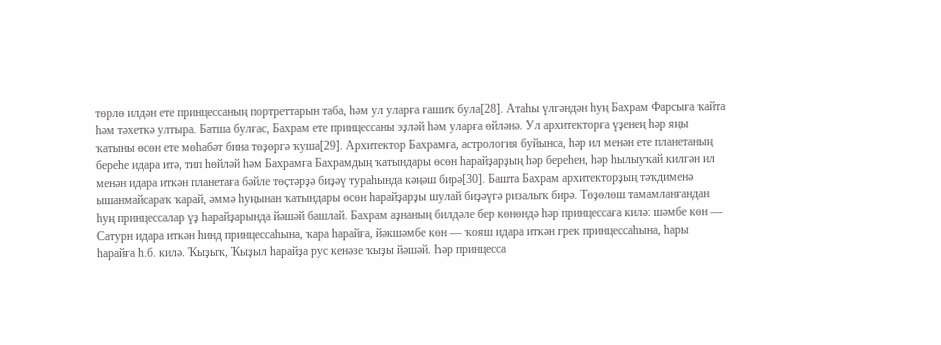төрлө илдән ете принцессаның портреттарын таба, һәм ул уларға ғашиҡ була[28]. Атаһы үлгәндән һуң Бахрам Фарсыға ҡайта һәм тәхеткә ултыра. Батша булғас, Бахрам ете принцессаны эҙләй һәм уларға өйләнә. Ул архитекторға үҙенең һәр яңы ҡатыны өсөн ете мөһабәт бина төҙөргә ҡуша[29]. Архитектор Бахрамға, астрология буйынса, һәр ил менән ете планетаның береһе идара итә, тип һөйләй һәм Бахрамға Бахрамдың ҡатындары өсөн һарайҙарҙың һәр береһен, һәр һылыуҡай килгән ил менән идара иткән планетаға бәйле төҫтәрҙә биҙәү тураһында кәңәш бирә[30]. Башта Бахрам архитекторҙың тәҡдименә ышанмайсараҡ ҡарай, әммә һуңынан ҡатындары өсөн һарайҙарҙы шулай биҙәүгә ризалыҡ бирә. Төҙөлөш тамамланғандан һуң принцессалар үҙ һарайҙарында йәшәй башлай. Бахрам аҙнаның билдәле бер көнөндә һәр принцессаға килә: шәмбе көн — Сатурн идара иткән һинд принцессаһына, ҡара һарайға, йәкшәмбе көн — ҡояш идара иткән грек принцессаһына, һары һарайға һ.б. килә. Ҡыҙыҡ, Ҡыҙыл һарайҙа рус кенәзе ҡыҙы йәшәй. Һәр принцесса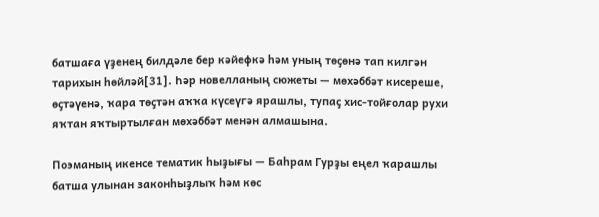батшаға үҙенең билдәле бер кәйефкә һәм уның төҫөнә тап килгән тарихын һөйләй[31]. Һәр новелланың сюжеты — мөхәббәт кисереше, өҫтәүенә, ҡара төҫтән аҡҡа күсеүгә ярашлы, тупаҫ хис-тойғолар рухи яҡтан яҡтыртылған мөхәббәт менән алмашына.

Поэманың икенсе тематик һыҙығы — Баһрам Гурҙы еңел ҡарашлы батша улынан законһыҙлыҡ һәм көс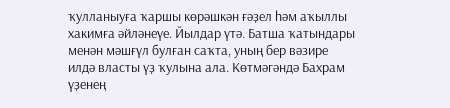ҡулланыуға ҡаршы көрәшкән ғәҙел һәм аҡыллы хакимға әйләнеүе. Йылдар үтә. Батша ҡатындары менән мәшғүл булған саҡта, уның бер вәзире илдә власты үҙ ҡулына ала. Көтмәгәндә Бахрам үҙенең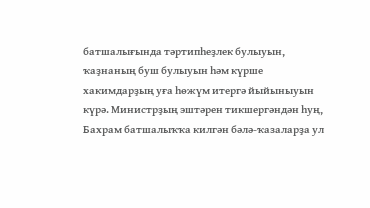батшалығында тәртипһеҙлек булыуын, ҡаҙнаның буш булыуын һәм күрше хакимдарҙың уға һөжүм итергә йыйыныуын күрә. Министрҙың эштәрен тикшергәндән һуң, Бахрам батшалыҡҡа килгән бәлә-ҡазаларҙа ул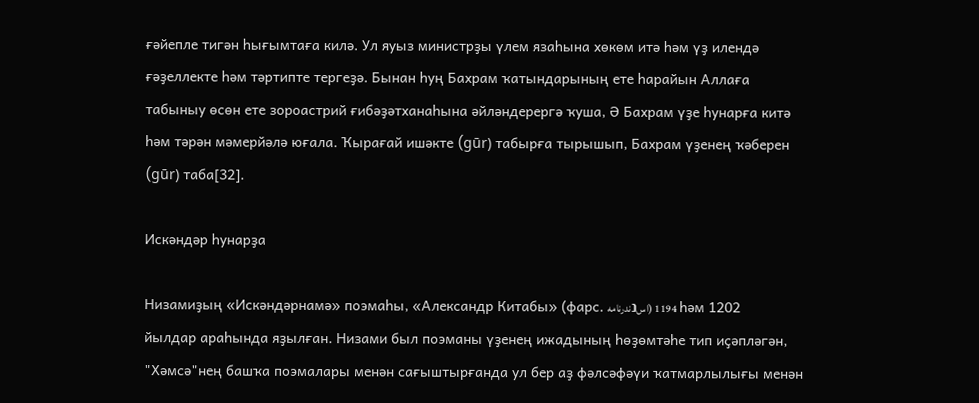ғәйепле тигән һығымтаға килә. Ул яуыз министрҙы үлем язаһына хөкөм итә һәм үҙ илендә ғәҙеллекте һәм тәртипте тергеҙә. Бынан һуң Бахрам ҡатындарының ете һарайын Аллаға табыныу өсөн ете зороастрий ғибәҙәтханаһына әйләндерергә ҡуша, Ә Бахрам үҙе һунарға китә һәм тәрән мәмерйәлә юғала. Ҡырағай ишәкте (gūr) табырға тырышып, Бахрам үҙенең ҡәберен (gūr) таба[32].

Искәндәр һунарҙа

Низамиҙың «Искәндәрнамә» поэмаһы, «Александр Китабы» (фарс. اسנندرنامه) 1194 һәм 1202 йылдар араһында яҙылған. Низами был поэманы үҙенең ижадының һөҙөмтәһе тип иҫәпләгән, "Хәмсә"нең башҡа поэмалары менән сағыштырғанда ул бер аҙ фәлсәфәүи ҡатмарлылығы менән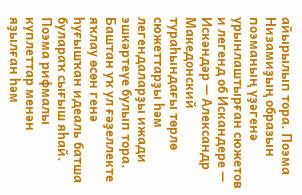айырылып тора. Поэма Низамиҙың образын поэманың үҙәгенә урынлаштырған сюжетов и легенд об Искандере — Искәндәр — Александр Македонский тураһындағы төрлө сюжеттарҙы һәм легендаларҙы ижади эшкәртеүе булып тора. Баштан уҡ ул ғәҙеллекте яҡлау өсөн генә һуғышҡан идеаль батша булараҡ сығыш яһай. Поэма рифмалы куплеттар менән яҙылған һәм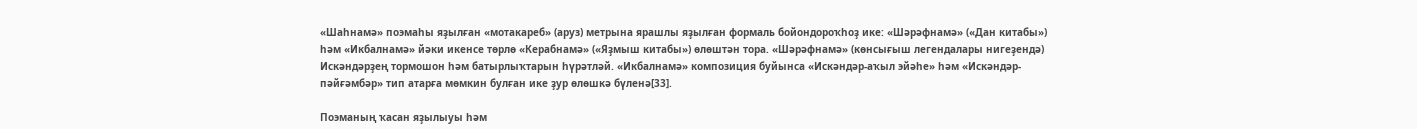«Шаһнамә» поэмаһы яҙылған «мотакареб» (аруз) метрына ярашлы яҙылған формаль бойондороҡһоҙ ике: «Шәрәфнамә» («Дан китабы») һәм «Икбалнамә» йәки икенсе төрлө «Керабнамә» («Яҙмыш китабы») өлөштән тора. «Шәрәфнамә» (көнсығыш легендалары нигеҙендә) Искәндәрҙең тормошон һәм батырлыҡтарын һүрәтләй. «Икбалнамә» композиция буйынса «Искәндәр-аҡыл эйәһе» һәм «Искәндәр-пәйғәмбәр» тип атарға мөмкин булған ике ҙур өлөшкә бүленә[33].

Поэманың ҡасан яҙылыуы һәм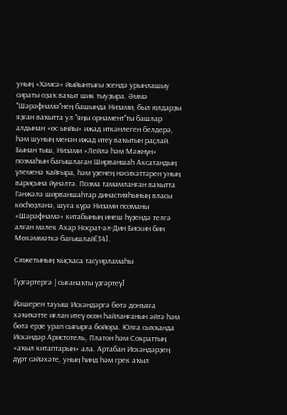уның «Хәмсә» йыйынтығы эсендә урынлашыу сираты оҙаҡ ваҡыт шик тыуҙыра. Әммә "Шәрәфнамә"нең башында Низами, был юлдарҙы яҙған ваҡытта ул "яңы орнамент"ты башлар алдынан «өс ынйы» ижад иткәнлеген белдерә, һәм шуның менән ижад итеү ваҡытын раҫлай. Бынан тыш, Низами «Лейлә һәм Мәжнүн» поэмаһын бағышлаған Ширваншаһ Аксатандың үлеменә ҡайғыра, һәм үҙенең нәсихәттәрен уның вариҫына йүнәлтә. Поэма тамамланған ваҡытта Гәнжәлә ширваншаһтар династияһының власы көсһөҙләнә, шуға күрә Низами поэманы «Шәрәфнамә» китабының инеш һүҙендә телгә алған мәлек Ахар Носрат-әл-Дин Бискин бин Мөхәммәткә бағышлай[34].

Сюжетының ҡыҫҡаса тасуирламаһы

[үҙгәртергә | сығанаҡты үҙгәртеү]

Йәшерен тауыш Искәндәргә бөтә донъяға хәҡиҡәтте иғлан итеү өсөн һайланғанын әйтә һәм бөтә ерҙе урап сығырға бойора. Юлға сыҡҡанда Искәндәр Аристотель, Платон һәм Сократтың «аҡыл китаптарын» ала. Артабан Искәндәрҙең дүрт сәйәхәте, уның һинд һәм грек аҡыл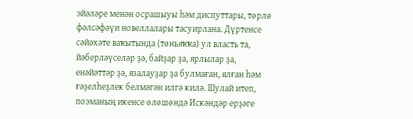эйәләре менән осрашыуы һәм диспуттары, төрлө фәлсәфәүи новеллалары тасуирлана. Дүртенсе сәйәхәте ваҡытында (төньяҡҡа) ул власть та, йәберләүселәр ҙә, байҙар ҙа, ярлылар ҙа, енәйәттәр ҙә, язалауҙар ҙа булмаған, ялған һәм ғәҙелһеҙлек белмәгән илгә килә. Шулай итеп, поэманың икенсе өлөшөндә Искәндәр ерҙәге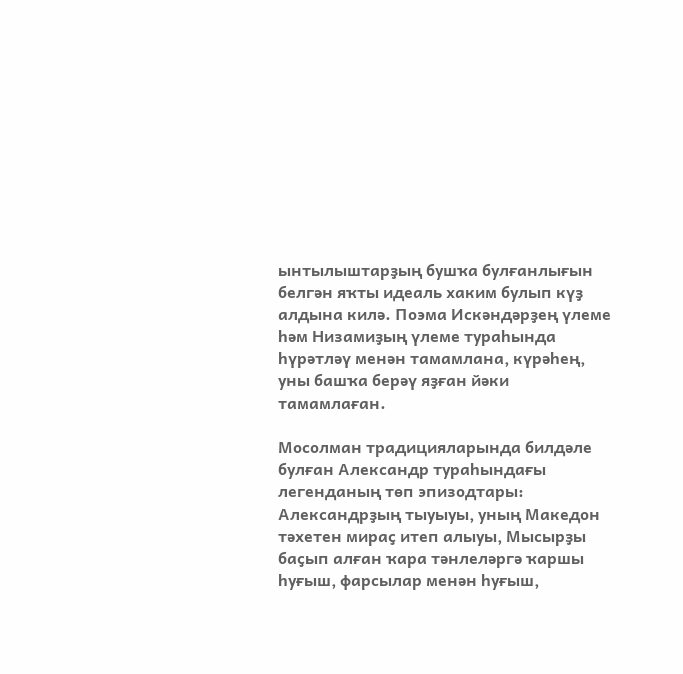ынтылыштарҙың бушҡа булғанлығын белгән яҡты идеаль хаким булып күҙ алдына килә. Поэма Искәндәрҙең үлеме һәм Низамиҙың үлеме тураһында һүрәтләү менән тамамлана, күрәһең, уны башҡа берәү яҙған йәки тамамлаған.

Мосолман традицияларында билдәле булған Александр тураһындағы легенданың төп эпизодтары: Александрҙың тыуыуы, уның Македон тәхетен мираҫ итеп алыуы, Мысырҙы баҫып алған ҡара тәнлеләргә ҡаршы һуғыш, фарсылар менән һуғыш,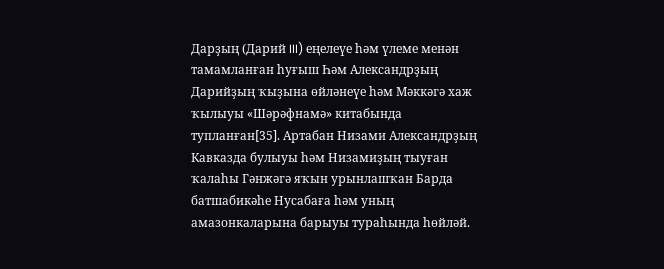Дарҙың (Дарий III) еңелеүе һәм үлеме менән тамамланған һуғыш Һәм Александрҙың Дарийҙың ҡыҙына өйләнеүе һәм Мәккәгә хаж ҡылыуы «Шәрәфнамә» китабында тупланған[35]. Артабан Низами Александрҙың Кавказда булыуы һәм Низамиҙың тыуған ҡалаһы Гәнжәгә яҡын урынлашҡан Барда батшабикәһе Нусабаға һәм уның амазонкаларына барыуы тураһында һөйләй.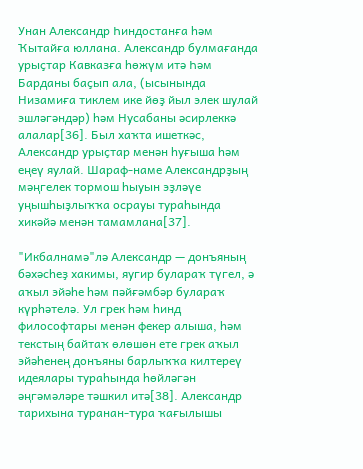Унан Александр Һиндостанға һәм Ҡытайға юллана. Александр булмағанда урыҫтар Кавказға һөжүм итә Һәм Барданы баҫып ала, (ысынында Низамиға тиклем ике йөҙ йыл элек шулай эшләгәндәр) һәм Нусабаны әсирлеккә алалар[36]. Был хаҡта ишеткәс, Александр урыҫтар менән һуғыша һәм еңеү яулай. Шараф-наме Александрҙың мәңгелек тормош һыуын эҙләүе уңышһыҙлыҡҡа осрауы тураһында хикәйә менән тамамлана[37].

"Икбалнамә"лә Александр — донъяның бәхәсһеҙ хакимы, яугир булараҡ түгел, ә аҡыл эйәһе һәм пәйғәмбәр булараҡ күрһәтелә. Ул грек һәм һинд философтары менән фекер алыша, һәм текстың байтаҡ өлөшөн ете грек аҡыл эйәһенең донъяны барлыҡҡа килтереү идеялары тураһында һөйләгән әңгәмәләре тәшкил итә[38]. Александр тарихына туранан-тура ҡағылышы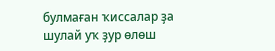булмаған ҡиссалар ҙа шулай уҡ ҙур өлөш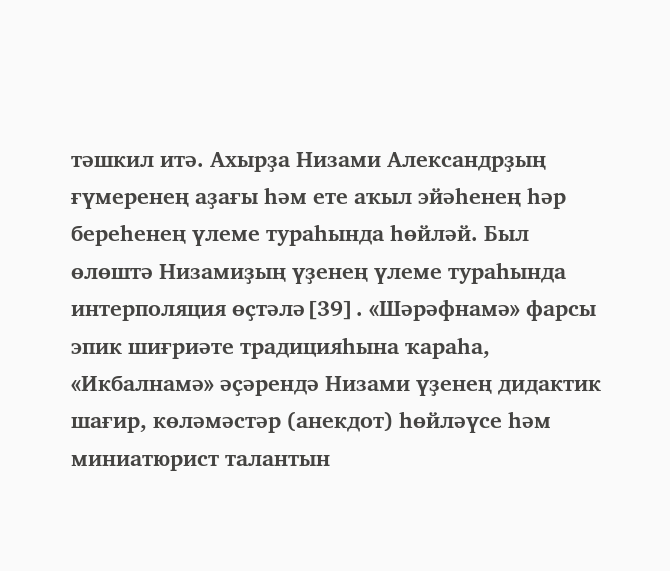тәшкил итә. Ахырҙа Низами Александрҙың ғүмеренең аҙағы һәм ете аҡыл эйәһенең һәр береһенең үлеме тураһында һөйләй. Был өлөштә Низамиҙың үҙенең үлеме тураһында интерполяция өҫтәлә[39]. «Шәрәфнамә» фарсы эпик шиғриәте традицияһына ҡараһа, «Икбалнамә» әҫәрендә Низами үҙенең дидактик шағир, көләмәстәр (анекдот) һөйләүсе һәм миниатюрист талантын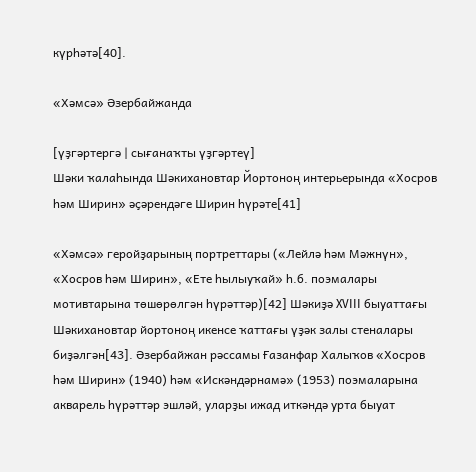күрһәтә[40].

«Хәмсә» Әзербайжанда

[үҙгәртергә | сығанаҡты үҙгәртеү]
Шәки ҡалаһында Шәкихановтар Йортоноң интерьерында «Хосров һәм Ширин» әҫәрендәге Ширин һүрәте[41]

«Хәмсә» геройҙарының портреттары («Лейлә һәм Мәжнүн», «Хосров һәм Ширин», «Ете һылыуҡай» һ.б. поэмалары мотивтарына төшөрөлгән һүрәттәр)[42] Шәкиҙә XVIII быуаттағы Шәкихановтар йортоноң икенсе ҡаттағы үҙәк залы стеналары биҙәлгән[43]. Әзербайжан рәссамы Ғазанфар Халыҡов «Хосров һәм Ширин» (1940) һәм «Искәндәрнамә» (1953) поэмаларына акварель һүрәттәр эшләй, уларҙы ижад иткәндә урта быуат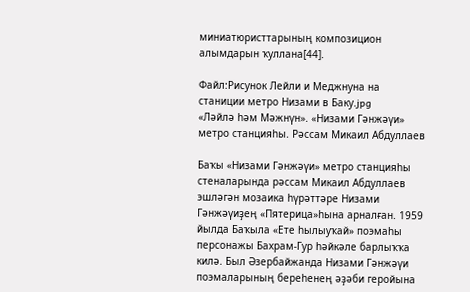миниатюристтарының композицион алымдарын ҡуллана[44].

Файл:Рисунок Лейли и Меджнуна на станиции метро Низами в Баку.jpg
«Ләйлә һәм Мәжнүн». «Низами Гәнжәүи» метро станцияһы. Рәссам Микаил Абдуллаев

Баҡы «Низами Гәнжәүи» метро станцияһы стеналарында рәссам Микаил Абдуллаев эшләгән мозаика һүрәттәре Низами Гәнжәүиҙең «Пятерица»һына арналған. 1959 йылда Баҡыла «Ете һылыуҡай» поэмаһы персонажы Бахрам-Гур һәйкәле барлыҡҡа килә. Был Әзербайжанда Низами Гәнжәүи поэмаларының береһенең әҙәби геройына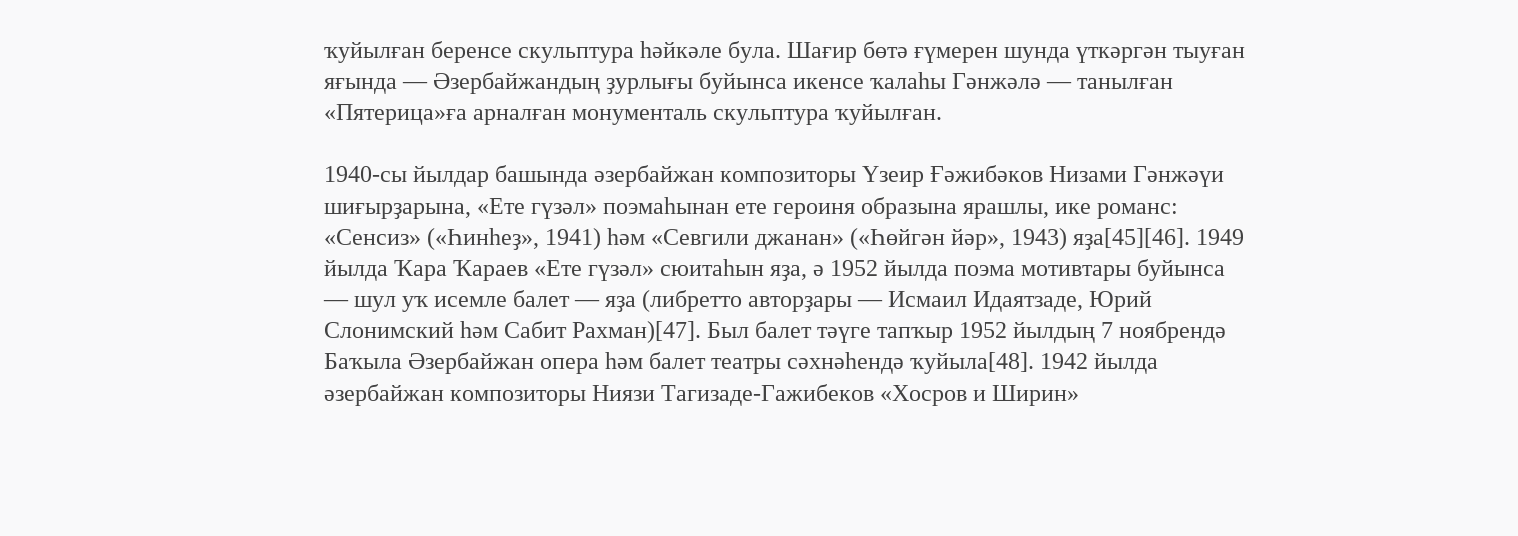ҡуйылған беренсе скульптура һәйкәле була. Шағир бөтә ғүмерен шунда үткәргән тыуған яғында — Әзербайжандың ҙурлығы буйынса икенсе ҡалаһы Гәнжәлә — танылған «Пятерица»ға арналған монументаль скульптура ҡуйылған.

1940-сы йылдар башында әзербайжан композиторы Үзеир Ғәжибәков Низами Гәнжәүи шиғырҙарына, «Ете гүзәл» поэмаһынан ете героиня образына ярашлы, ике романс: «Сенсиз» («Һинһеҙ», 1941) һәм «Севгили джанан» («Һөйгән йәр», 1943) яҙа[45][46]. 1949 йылда Ҡара Ҡараев «Ете гүзәл» сюитаһын яҙа, ә 1952 йылда поэма мотивтары буйынса — шул уҡ исемле балет — яҙа (либретто авторҙары — Исмаил Идаятзаде, Юрий Слонимский һәм Сабит Рахман)[47]. Был балет тәүге тапҡыр 1952 йылдың 7 ноябрендә Баҡыла Әзербайжан опера һәм балет театры сәхнәһендә ҡуйыла[48]. 1942 йылда әзербайжан композиторы Ниязи Тагизаде-Гажибеков «Хосров и Ширин»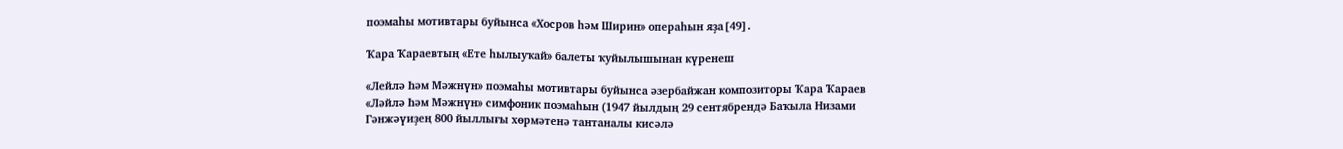поэмаһы мотивтары буйынса «Хосров һәм Ширин» операһын яҙа[49].

Ҡара Ҡараевтың «Ете һылыуҡай» балеты ҡуйылышынан күренеш

«Лейлә Һәм Мәжнүн» поэмаһы мотивтары буйынса әзербайжан композиторы Ҡара Ҡараев «Ләйлә Һәм Мәжнүн» симфоник поэмаһын (1947 йылдың 29 сентябрендә Баҡыла Низами Гәнжәүиҙең 800 йыллығы хөрмәтенә тантаналы кисәлә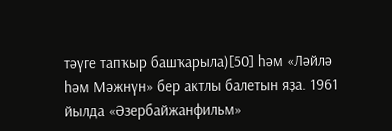тәүге тапҡыр башҡарыла)[50] һәм «Ләйлә һәм Мәжнүн» бер актлы балетын яҙа. 1961 йылда «Әзербайжанфильм»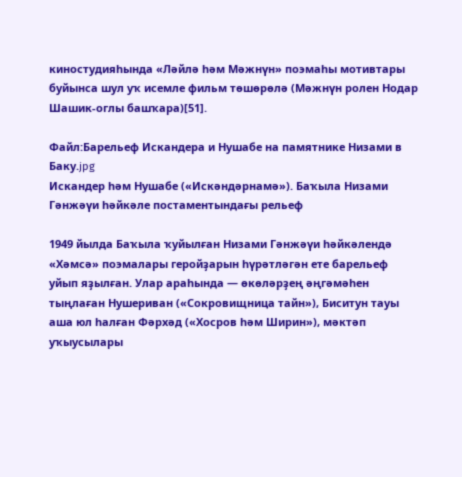киностудияһында «Ләйлә һәм Мәжнүн» поэмаһы мотивтары буйынса шул уҡ исемле фильм төшөрөлә (Мәжнүн ролен Нодар Шашик-оглы башҡара)[51].

Файл:Барельеф Искандера и Нушабе на памятнике Низами в Баку.jpg
Искандер һәм Нушабе («Искәндәрнамә»). Баҡыла Низами Гәнжәүи һәйкәле постаментындағы рельеф

1949 йылда Баҡыла ҡуйылған Низами Гәнжәүи һәйкәлендә «Хәмсә» поэмалары геройҙарын һүрәтләгән ете барельеф уйып яҙылған. Улар араһында — өкөләрҙең әңгәмәһен тыңлаған Нушериван («Сокровищница тайн»), Биситун тауы аша юл һалған Фәрхәд («Хосров һәм Ширин»), мәктәп уҡыусылары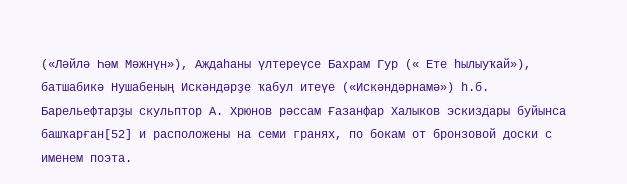(«Ләйлә Һәм Мәжнүн»), Аждаһаны үлтереүсе Бахрам Гур (« Ете һылыуҡай»), батшабикә Нушабеның Искәндәрҙе ҡабул итеүе («Искәндәрнамә») һ.б. Барельефтарҙы скульптор А. Хрюнов рәссам Ғазанфар Халыков эскиздары буйынса башҡарған[52] и расположены на семи гранях, по бокам от бронзовой доски с именем поэта.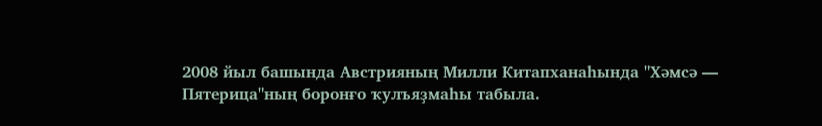2008 йыл башында Австрияның Милли Китапханаһында "Хәмсә — Пятерица"ның боронғо ҡулъяҙмаһы табыла.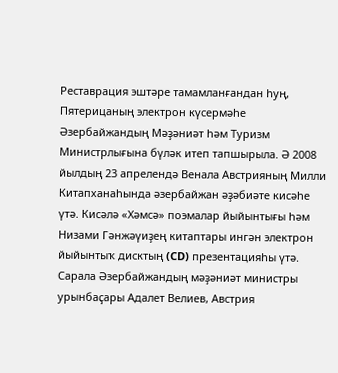Реставрация эштәре тамамланғандан һуң, Пятерицаның электрон күсермәһе Әзербайжандың Мәҙәниәт һәм Туризм Министрлығына бүләк итеп тапшырыла. Ә 2008 йылдың 23 апрелендә Венала Австрияның Милли Китапханаһында әзербайжан әҙәбиәте кисәһе үтә. Кисәлә «Хәмсә» поэмалар йыйынтығы һәм Низами Гәнжәүиҙең китаптары ингән электрон йыйынтыҡ дисктың (CD) презентацияһы үтә. Сарала Әзербайжандың мәҙәниәт министры урынбаҫары Адалет Велиев, Австрия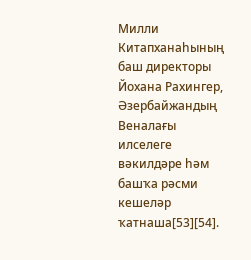Милли Китапханаһының баш директоры Йохана Рахингер, Әзербайжандың Веналағы илселеге вәкилдәре һәм башҡа рәсми кешеләр ҡатнаша[53][54].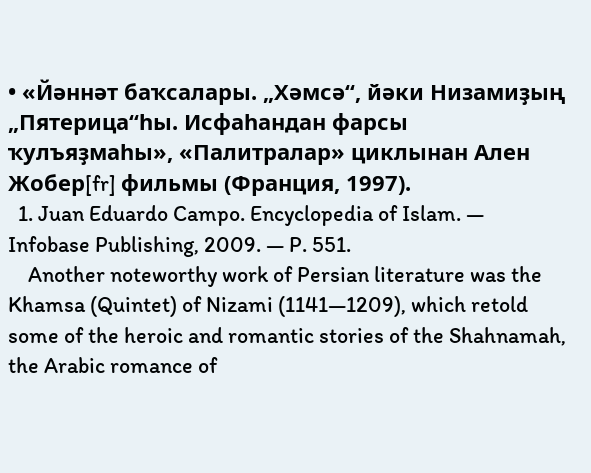• «Йәннәт баҡсалары. „Хәмсә“, йәки Низамиҙың „Пятерица“һы. Исфаһандан фарсы ҡулъяҙмаһы», «Палитралар» циклынан Ален Жобер[fr] фильмы (Франция, 1997).
  1. Juan Eduardo Campo. Encyclopedia of Islam. — Infobase Publishing, 2009. — P. 551.
    Another noteworthy work of Persian literature was the Khamsa (Quintet) of Nizami (1141—1209), which retold some of the heroic and romantic stories of the Shahnamah, the Arabic romance of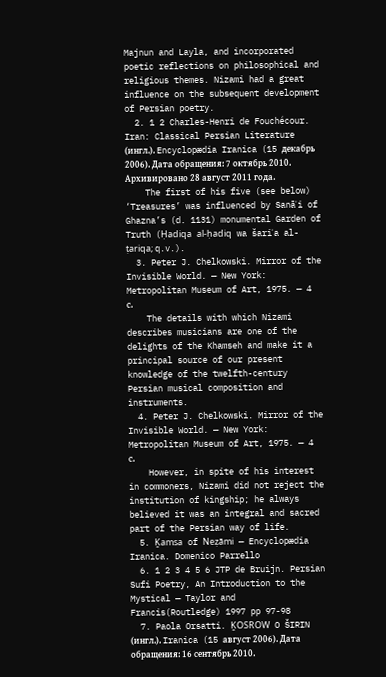Majnun and Layla, and incorporated poetic reflections on philosophical and religious themes. Nizami had a great influence on the subsequent development of Persian poetry.
  2. 1 2 Charles-Henri de Fouchécour. Iran: Classical Persian Literature (ингл.). Encyclopædia Iranica (15 декабрь 2006). Дата обращения: 7 октябрь 2010. Архивировано 28 август 2011 года.
    The first of his five (see below) ‘Treasures’ was influenced by Sanāʾi of Ghazna’s (d. 1131) monumental Garden of Truth (Ḥadiqa al-ḥadiq wa šariʿa al-ṭariqa; q.v.).
  3. Peter J. Chelkowski. Mirror of the Invisible World. — New York: Metropolitan Museum of Art, 1975. — 4 с.
    The details with which Nizami describes musicians are one of the delights of the Khamseh and make it a principal source of our present knowledge of the twelfth-century Persian musical composition and instruments.
  4. Peter J. Chelkowski. Mirror of the Invisible World. — New York: Metropolitan Museum of Art, 1975. — 4 с.
    However, in spite of his interest in commoners, Nizami did not reject the institution of kingship; he always believed it was an integral and sacred part of the Persian way of life.
  5. Ḵamsa of Neẓāmi — Encyclopædia Iranica. Domenico Parrello
  6. 1 2 3 4 5 6 JTP de Bruijn. Persian Sufi Poetry, An Introduction to the Mystical — Taylor and Francis(Routledge) 1997 pp 97-98
  7. Paola Orsatti. ḴOSROW O ŠIRIN (ингл.). Iranica (15 август 2006). Дата обращения: 16 сентябрь 2010.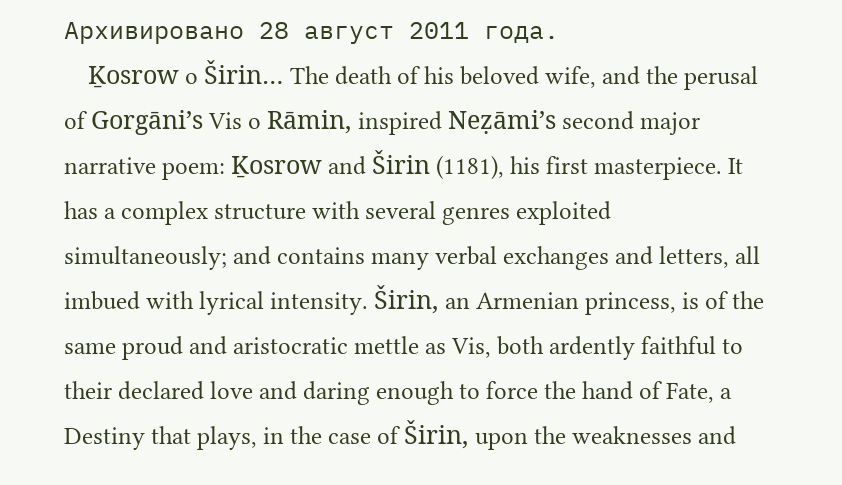Архивировано 28 август 2011 года.
    Ḵosrow o Širin… The death of his beloved wife, and the perusal of Gorgāni’s Vis o Rāmin, inspired Neẓāmi’s second major narrative poem: Ḵosrow and Širin (1181), his first masterpiece. It has a complex structure with several genres exploited simultaneously; and contains many verbal exchanges and letters, all imbued with lyrical intensity. Širin, an Armenian princess, is of the same proud and aristocratic mettle as Vis, both ardently faithful to their declared love and daring enough to force the hand of Fate, a Destiny that plays, in the case of Širin, upon the weaknesses and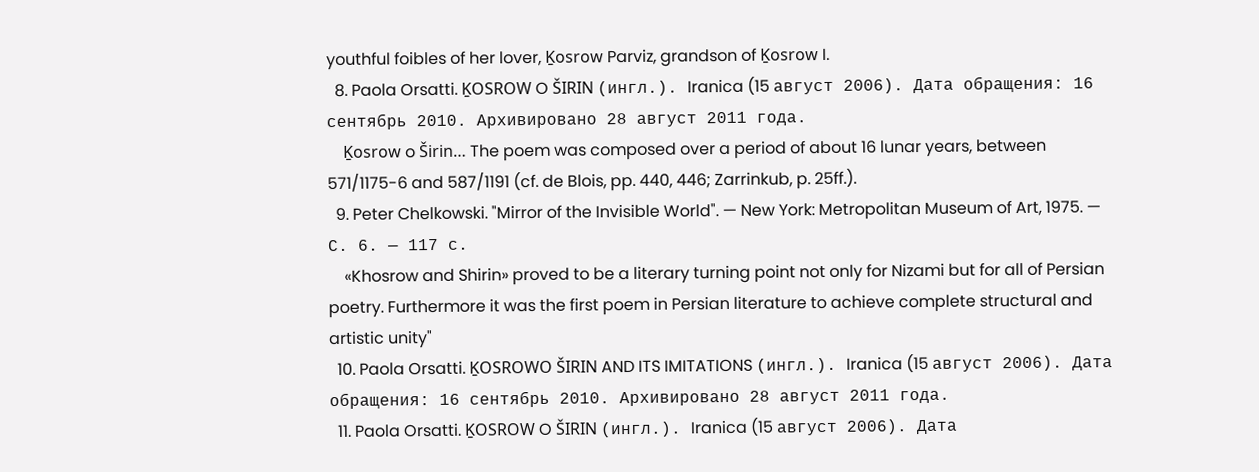youthful foibles of her lover, Ḵosrow Parviz, grandson of Ḵosrow I.
  8. Paola Orsatti. ḴOSROW O ŠIRIN (ингл.). Iranica (15 август 2006). Дата обращения: 16 сентябрь 2010. Архивировано 28 август 2011 года.
    Ḵosrow o Širin… The poem was composed over a period of about 16 lunar years, between 571/1175-6 and 587/1191 (cf. de Blois, pp. 440, 446; Zarrinkub, p. 25ff.).
  9. Peter Chelkowski. "Mirror of the Invisible World". — New York: Metropolitan Museum of Art, 1975. — С. 6. — 117 с.
    «Khosrow and Shirin» proved to be a literary turning point not only for Nizami but for all of Persian poetry. Furthermore it was the first poem in Persian literature to achieve complete structural and artistic unity"
  10. Paola Orsatti. ḴOSROWO ŠIRIN AND ITS IMITATIONS (ингл.). Iranica (15 август 2006). Дата обращения: 16 сентябрь 2010. Архивировано 28 август 2011 года.
  11. Paola Orsatti. ḴOSROW O ŠIRIN (ингл.). Iranica (15 август 2006). Дата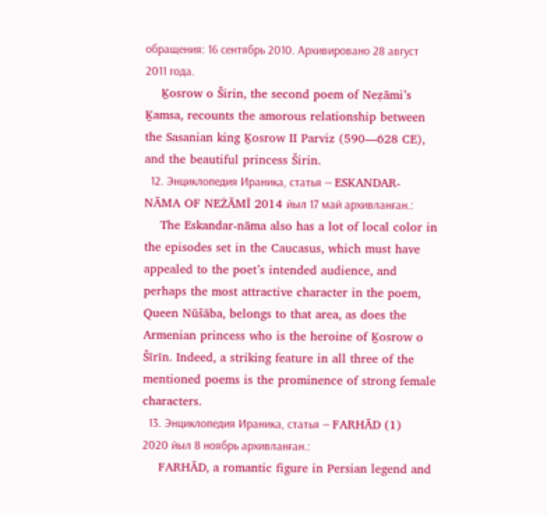обращения: 16 сентябрь 2010. Архивировано 28 август 2011 года.
    Ḵosrow o Širin, the second poem of Neẓāmi’s Ḵamsa, recounts the amorous relationship between the Sasanian king Ḵosrow II Parviz (590—628 CE), and the beautiful princess Širin.
  12. Энциклопедия Ираника, статья — ESKANDAR-NĀMA OF NEŻĀMĪ 2014 йыл 17 май архивланған.:
    The Eskandar-nāma also has a lot of local color in the episodes set in the Caucasus, which must have appealed to the poet’s intended audience, and perhaps the most attractive character in the poem, Queen Nūšāba, belongs to that area, as does the Armenian princess who is the heroine of Ḵosrow o Šīrīn. Indeed, a striking feature in all three of the mentioned poems is the prominence of strong female characters.
  13. Энциклопедия Ираника, статья — FARHĀD (1) 2020 йыл 8 ноябрь архивланған.:
    FARHĀD, a romantic figure in Persian legend and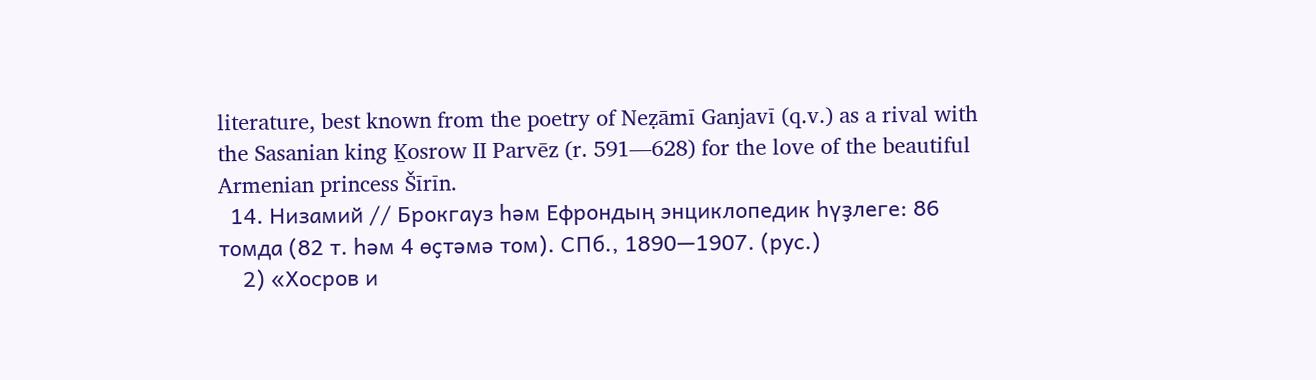literature, best known from the poetry of Neẓāmī Ganjavī (q.v.) as a rival with the Sasanian king Ḵosrow II Parvēz (r. 591—628) for the love of the beautiful Armenian princess Šīrīn.
  14. Низамий // Брокгауз һәм Ефрондың энциклопедик һүҙлеге: 86 томда (82 т. һәм 4 өҫтәмә том). СПб., 1890—1907. (рус.)
    2) «Хосров и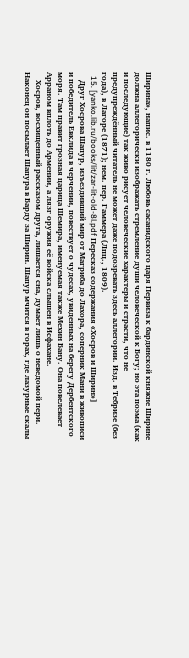Ширина», напис. в 1180 г. Любовь сасанидского царя Первиза к бардинской княжне Ширине должна аллегорически изображать стремление души человеческой к Богу; но эта поэма (как и последующие) так живо рисует человеческие характеры и страсти, что не предупреждённый читатель не может даже подозревать здесь аллегории. Изд. в Тебризе (без года), в Лагоре (1871); нем. пер. Гаммера (Лпц., 1809).
  15. [yanko.lib.ru/books/lit/zar-lit-old-8l.pdf Пересказ содержания «Хосров и Ширин»]
    Друг Хосрова Шапур, изъездивший мир от Магриба до Лахора, соперник Мани в живописи и победитель Евклида в черчении, повествует о чудесах, увиденных на берегу Дербентского моря. Там правит грозная царица Шемира, именуемая также Мехин Бану. Она повелевает Арраном вплоть до Армении, а лязг оружия её войска слышен в Исфахане.
    Хосров, восхищенный рассказом друга, лишается сна, думает лишь о неведомой пери. Наконец он посылает Шапура в Барду за Ширин. Шапур мчится в горах, где лазурные скалы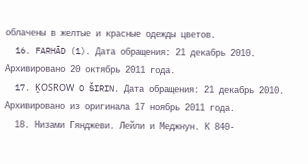облачены в желтые и красные одежды цветов.
  16. FARHĀD (1). Дата обращения: 21 декабрь 2010. Архивировано 20 октябрь 2011 года.
  17. ḴOSROW O ŠIRIN. Дата обращения: 21 декабрь 2010. Архивировано из оригинала 17 ноябрь 2011 года.
  18. Низами Гянджеви. Лейли и Меджнун. К 840-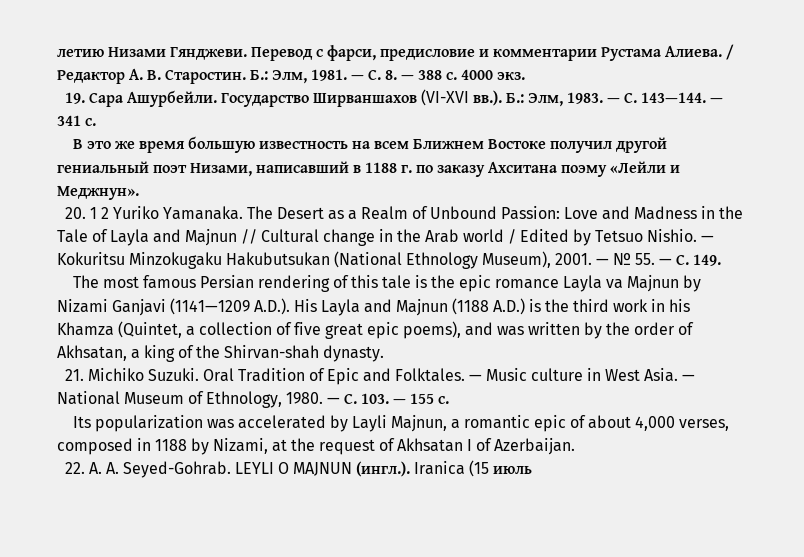летию Низами Гянджеви. Перевод с фарси, предисловие и комментарии Рустама Алиева. / Редактор А. В. Старостин. Б.: Элм, 1981. — С. 8. — 388 с. 4000 экз.
  19. Сара Ашурбейли. Государство Ширваншахов (VI-XVI вв.). Б.: Элм, 1983. — С. 143—144. — 341 с.
    В это же время большую известность на всем Ближнем Востоке получил другой гениальный поэт Низами, написавший в 1188 г. по заказу Ахситана поэму «Лейли и Меджнун».
  20. 1 2 Yuriko Yamanaka. The Desert as a Realm of Unbound Passion: Love and Madness in the Tale of Layla and Majnun // Cultural change in the Arab world / Edited by Tetsuo Nishio. — Kokuritsu Minzokugaku Hakubutsukan (National Ethnology Museum), 2001. — № 55. — С. 149.
    The most famous Persian rendering of this tale is the epic romance Layla va Majnun by Nizami Ganjavi (1141—1209 A.D.). His Layla and Majnun (1188 A.D.) is the third work in his Khamza (Quintet, a collection of five great epic poems), and was written by the order of Akhsatan, a king of the Shirvan-shah dynasty.
  21. Michiko Suzuki. Oral Tradition of Epic and Folktales. — Music culture in West Asia. — National Museum of Ethnology, 1980. — С. 103. — 155 с.
    Its popularization was accelerated by Layli Majnun, a romantic epic of about 4,000 verses, composed in 1188 by Nizami, at the request of Akhsatan I of Azerbaijan.
  22. A. A. Seyed-Gohrab. LEYLI O MAJNUN (ингл.). Iranica (15 июль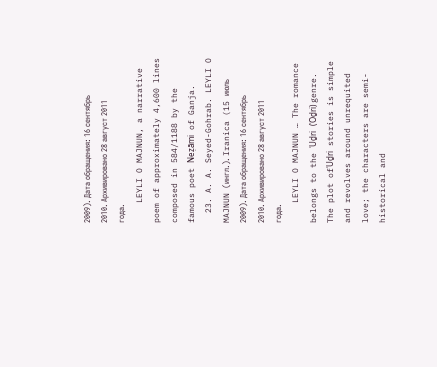2009). Дата обращения: 16 сентябрь 2010. Архивировано 28 август 2011 года.
    LEYLI O MAJNUN, a narrative poem of approximately 4,600 lines composed in 584/1188 by the famous poet Neẓāmi of Ganja.
  23. A. A. Seyed-Gohrab. LEYLI O MAJNUN (ингл.). Iranica (15 июль 2009). Дата обращения: 16 сентябрь 2010. Архивировано 28 август 2011 года.
    LEYLI O MAJNUN … The romance belongs to the ʿUḏri (ʿOḏri) genre. The plot ofʿUḏri stories is simple and revolves around unrequited love; the characters are semi-historical and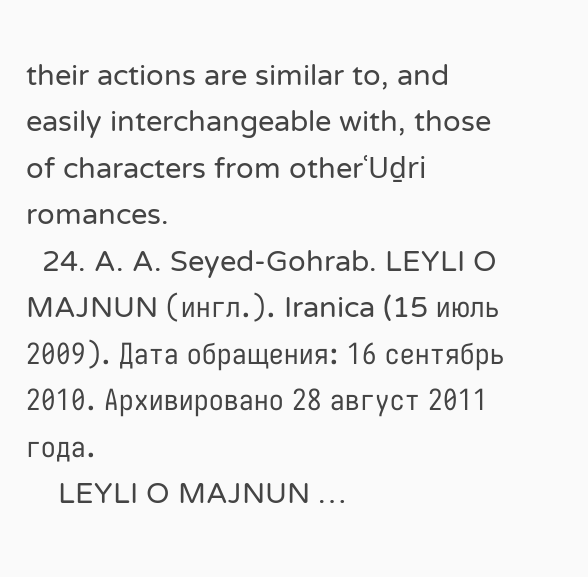their actions are similar to, and easily interchangeable with, those of characters from otherʿUḏri romances.
  24. A. A. Seyed-Gohrab. LEYLI O MAJNUN (ингл.). Iranica (15 июль 2009). Дата обращения: 16 сентябрь 2010. Архивировано 28 август 2011 года.
    LEYLI O MAJNUN …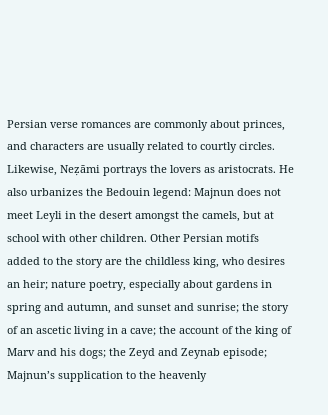Persian verse romances are commonly about princes, and characters are usually related to courtly circles. Likewise, Neẓāmi portrays the lovers as aristocrats. He also urbanizes the Bedouin legend: Majnun does not meet Leyli in the desert amongst the camels, but at school with other children. Other Persian motifs added to the story are the childless king, who desires an heir; nature poetry, especially about gardens in spring and autumn, and sunset and sunrise; the story of an ascetic living in a cave; the account of the king of Marv and his dogs; the Zeyd and Zeynab episode; Majnun’s supplication to the heavenly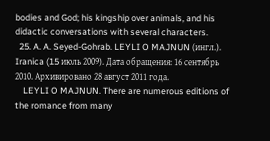bodies and God; his kingship over animals, and his didactic conversations with several characters.
  25. A. A. Seyed-Gohrab. LEYLI O MAJNUN (ингл.). Iranica (15 июль 2009). Дата обращения: 16 сентябрь 2010. Архивировано 28 август 2011 года.
    LEYLI O MAJNUN. There are numerous editions of the romance from many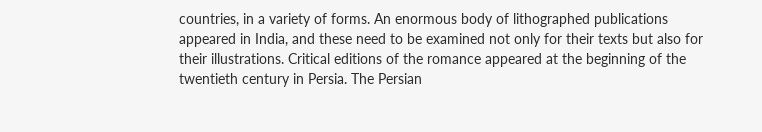countries, in a variety of forms. An enormous body of lithographed publications appeared in India, and these need to be examined not only for their texts but also for their illustrations. Critical editions of the romance appeared at the beginning of the twentieth century in Persia. The Persian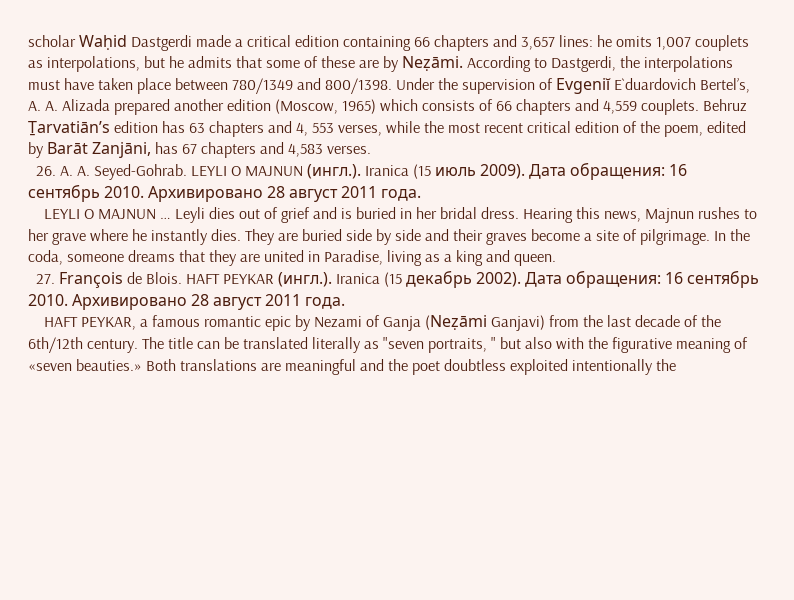scholar Waḥid Dastgerdi made a critical edition containing 66 chapters and 3,657 lines: he omits 1,007 couplets as interpolations, but he admits that some of these are by Neẓāmi. According to Dastgerdi, the interpolations must have taken place between 780/1349 and 800/1398. Under the supervision of Evgeniĭ E`duardovich Bertel’s, A. A. Alizada prepared another edition (Moscow, 1965) which consists of 66 chapters and 4,559 couplets. Behruz Ṯarvatiān’s edition has 63 chapters and 4, 553 verses, while the most recent critical edition of the poem, edited by Barāt Zanjāni, has 67 chapters and 4,583 verses.
  26. A. A. Seyed-Gohrab. LEYLI O MAJNUN (ингл.). Iranica (15 июль 2009). Дата обращения: 16 сентябрь 2010. Архивировано 28 август 2011 года.
    LEYLI O MAJNUN … Leyli dies out of grief and is buried in her bridal dress. Hearing this news, Majnun rushes to her grave where he instantly dies. They are buried side by side and their graves become a site of pilgrimage. In the coda, someone dreams that they are united in Paradise, living as a king and queen.
  27. François de Blois. HAFT PEYKAR (ингл.). Iranica (15 декабрь 2002). Дата обращения: 16 сентябрь 2010. Архивировано 28 август 2011 года.
    HAFT PEYKAR, a famous romantic epic by Nezami of Ganja (Neẓāmi Ganjavi) from the last decade of the 6th/12th century. The title can be translated literally as "seven portraits, " but also with the figurative meaning of «seven beauties.» Both translations are meaningful and the poet doubtless exploited intentionally the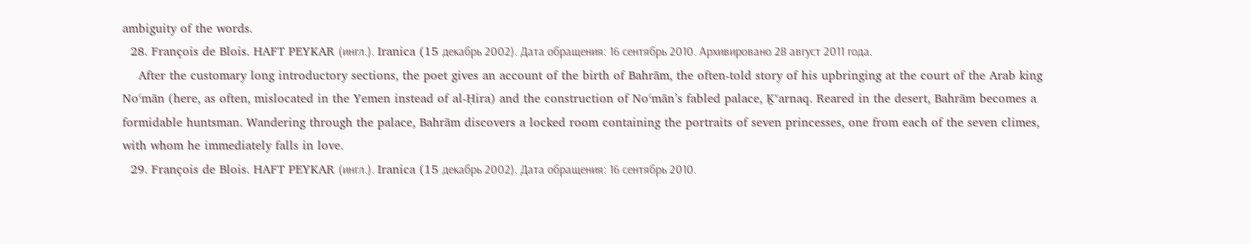ambiguity of the words.
  28. François de Blois. HAFT PEYKAR (ингл.). Iranica (15 декабрь 2002). Дата обращения: 16 сентябрь 2010. Архивировано 28 август 2011 года.
    After the customary long introductory sections, the poet gives an account of the birth of Bahrām, the often-told story of his upbringing at the court of the Arab king Noʿmān (here, as often, mislocated in the Yemen instead of al-Ḥira) and the construction of Noʿmān’s fabled palace, Ḵᵛarnaq. Reared in the desert, Bahrām becomes a formidable huntsman. Wandering through the palace, Bahrām discovers a locked room containing the portraits of seven princesses, one from each of the seven climes, with whom he immediately falls in love.
  29. François de Blois. HAFT PEYKAR (ингл.). Iranica (15 декабрь 2002). Дата обращения: 16 сентябрь 2010.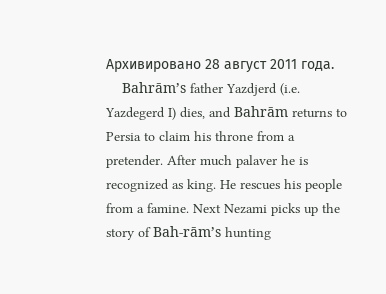Архивировано 28 август 2011 года.
    Bahrām’s father Yazdjerd (i.e. Yazdegerd I) dies, and Bahrām returns to Persia to claim his throne from a pretender. After much palaver he is recognized as king. He rescues his people from a famine. Next Nezami picks up the story of Bah-rām’s hunting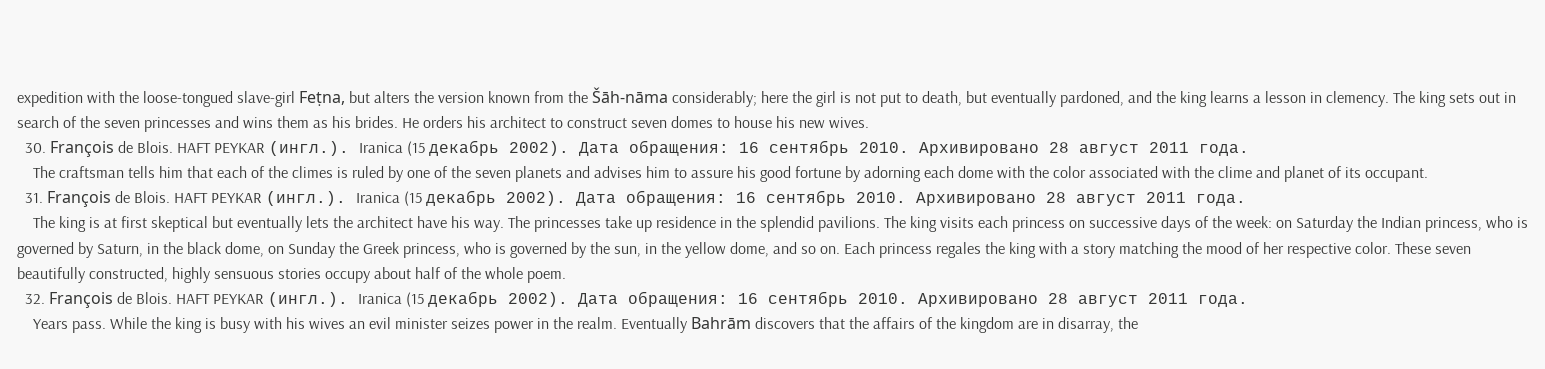expedition with the loose-tongued slave-girl Feṭna, but alters the version known from the Šāh-nāma considerably; here the girl is not put to death, but eventually pardoned, and the king learns a lesson in clemency. The king sets out in search of the seven princesses and wins them as his brides. He orders his architect to construct seven domes to house his new wives.
  30. François de Blois. HAFT PEYKAR (ингл.). Iranica (15 декабрь 2002). Дата обращения: 16 сентябрь 2010. Архивировано 28 август 2011 года.
    The craftsman tells him that each of the climes is ruled by one of the seven planets and advises him to assure his good fortune by adorning each dome with the color associated with the clime and planet of its occupant.
  31. François de Blois. HAFT PEYKAR (ингл.). Iranica (15 декабрь 2002). Дата обращения: 16 сентябрь 2010. Архивировано 28 август 2011 года.
    The king is at first skeptical but eventually lets the architect have his way. The princesses take up residence in the splendid pavilions. The king visits each princess on successive days of the week: on Saturday the Indian princess, who is governed by Saturn, in the black dome, on Sunday the Greek princess, who is governed by the sun, in the yellow dome, and so on. Each princess regales the king with a story matching the mood of her respective color. These seven beautifully constructed, highly sensuous stories occupy about half of the whole poem.
  32. François de Blois. HAFT PEYKAR (ингл.). Iranica (15 декабрь 2002). Дата обращения: 16 сентябрь 2010. Архивировано 28 август 2011 года.
    Years pass. While the king is busy with his wives an evil minister seizes power in the realm. Eventually Bahrām discovers that the affairs of the kingdom are in disarray, the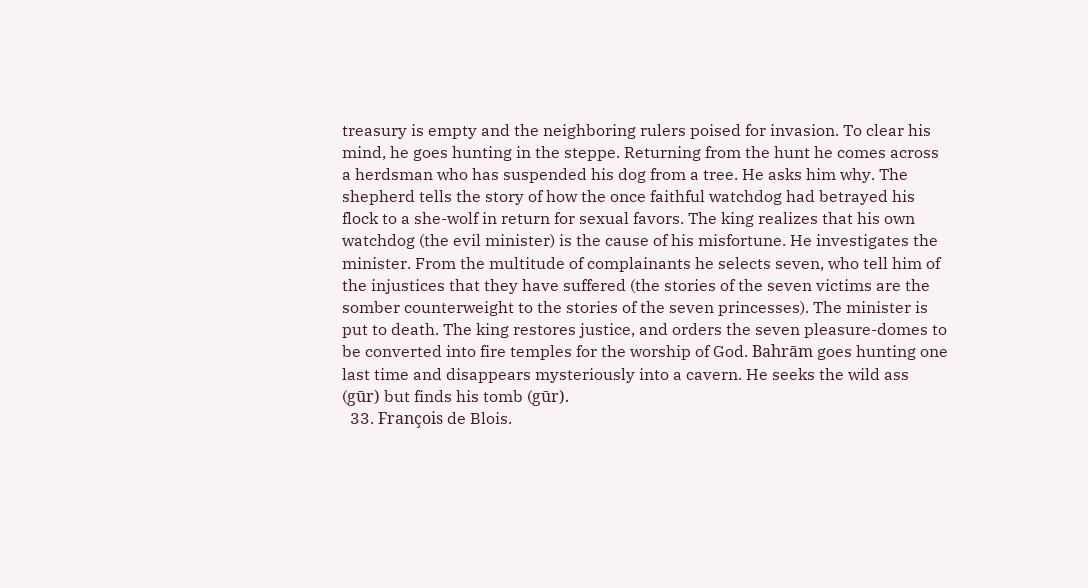treasury is empty and the neighboring rulers poised for invasion. To clear his mind, he goes hunting in the steppe. Returning from the hunt he comes across a herdsman who has suspended his dog from a tree. He asks him why. The shepherd tells the story of how the once faithful watchdog had betrayed his flock to a she-wolf in return for sexual favors. The king realizes that his own watchdog (the evil minister) is the cause of his misfortune. He investigates the minister. From the multitude of complainants he selects seven, who tell him of the injustices that they have suffered (the stories of the seven victims are the somber counterweight to the stories of the seven princesses). The minister is put to death. The king restores justice, and orders the seven pleasure-domes to be converted into fire temples for the worship of God. Bahrām goes hunting one last time and disappears mysteriously into a cavern. He seeks the wild ass (gūr) but finds his tomb (gūr).
  33. François de Blois.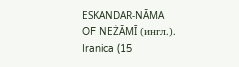ESKANDAR-NĀMA OF NEŻĀMĪ (ингл.). Iranica (15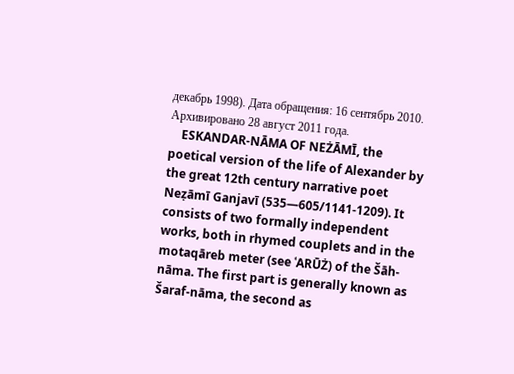декабрь 1998). Дата обращения: 16 сентябрь 2010. Архивировано 28 август 2011 года.
    ESKANDAR-NĀMA OF NEŻĀMĪ, the poetical version of the life of Alexander by the great 12th century narrative poet Neẓāmī Ganjavī (535—605/1141-1209). It consists of two formally independent works, both in rhymed couplets and in the motaqāreb meter (see ʿARŪŻ) of the Šāh-nāma. The first part is generally known as Šaraf-nāma, the second as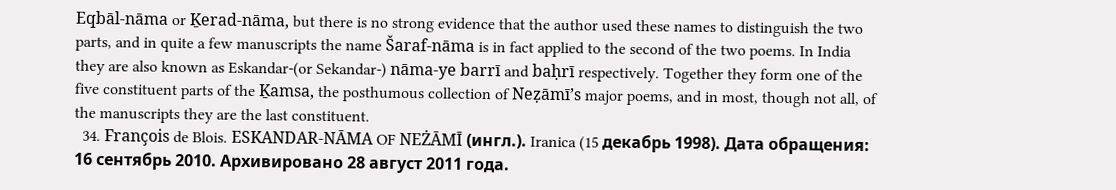Eqbāl-nāma or Ḵerad-nāma, but there is no strong evidence that the author used these names to distinguish the two parts, and in quite a few manuscripts the name Šaraf-nāma is in fact applied to the second of the two poems. In India they are also known as Eskandar-(or Sekandar-) nāma-ye barrī and baḥrī respectively. Together they form one of the five constituent parts of the Ḵamsa, the posthumous collection of Neẓāmī’s major poems, and in most, though not all, of the manuscripts they are the last constituent.
  34. François de Blois. ESKANDAR-NĀMA OF NEŻĀMĪ (ингл.). Iranica (15 декабрь 1998). Дата обращения: 16 сентябрь 2010. Архивировано 28 август 2011 года.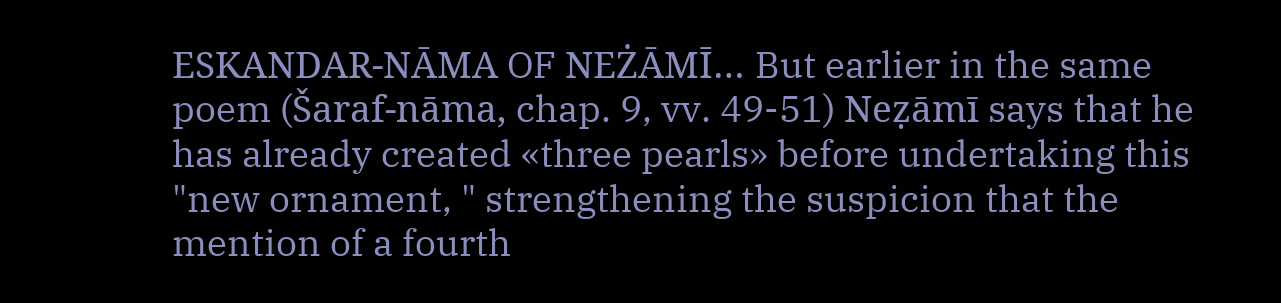ESKANDAR-NĀMA OF NEŻĀMĪ… But earlier in the same poem (Šaraf-nāma, chap. 9, vv. 49-51) Neẓāmī says that he has already created «three pearls» before undertaking this "new ornament, " strengthening the suspicion that the mention of a fourth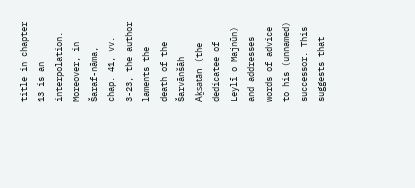title in chapter 13 is an interpolation. Moreover, in Šaraf-nāma, chap. 41, vv. 3-23, the author laments the death of the Šarvānšāh Aḵsatān (the dedicatee of Leylī o Majnūn) and addresses words of advice to his (unnamed) successor. This suggests that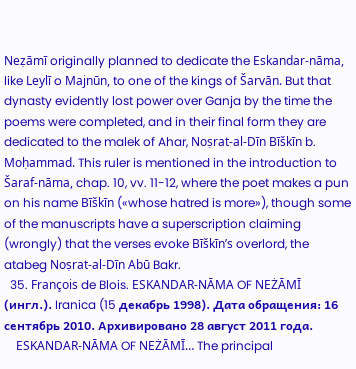Neẓāmī originally planned to dedicate the Eskandar-nāma, like Leylī o Majnūn, to one of the kings of Šarvān. But that dynasty evidently lost power over Ganja by the time the poems were completed, and in their final form they are dedicated to the malek of Ahar, Noṣrat-al-Dīn Bīškīn b. Moḥammad. This ruler is mentioned in the introduction to Šaraf-nāma, chap. 10, vv. 11-12, where the poet makes a pun on his name Bīškīn («whose hatred is more»), though some of the manuscripts have a superscription claiming (wrongly) that the verses evoke Bīškīn’s overlord, the atabeg Noṣrat-al-Dīn Abū Bakr.
  35. François de Blois. ESKANDAR-NĀMA OF NEŻĀMĪ (ингл.). Iranica (15 декабрь 1998). Дата обращения: 16 сентябрь 2010. Архивировано 28 август 2011 года.
    ESKANDAR-NĀMA OF NEŻĀMĪ… The principal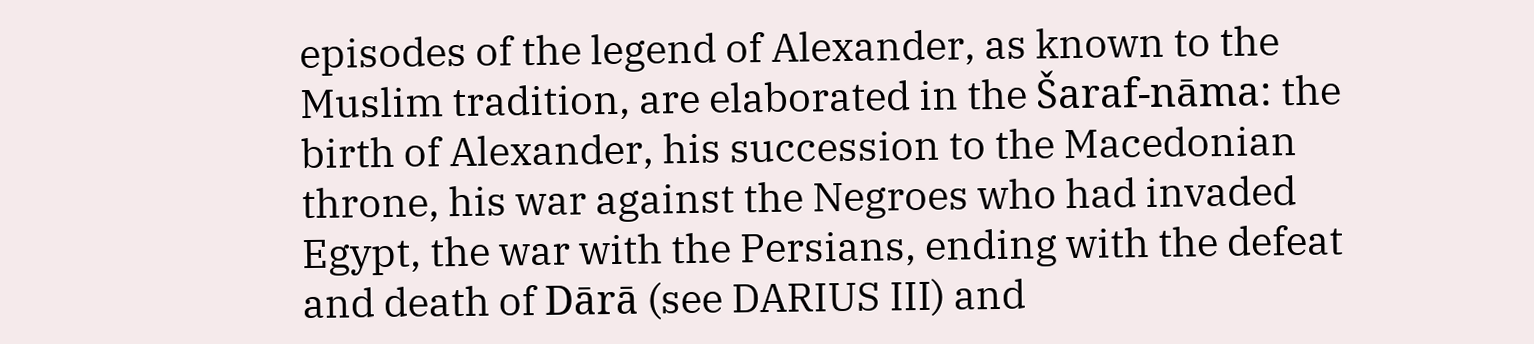episodes of the legend of Alexander, as known to the Muslim tradition, are elaborated in the Šaraf-nāma: the birth of Alexander, his succession to the Macedonian throne, his war against the Negroes who had invaded Egypt, the war with the Persians, ending with the defeat and death of Dārā (see DARIUS III) and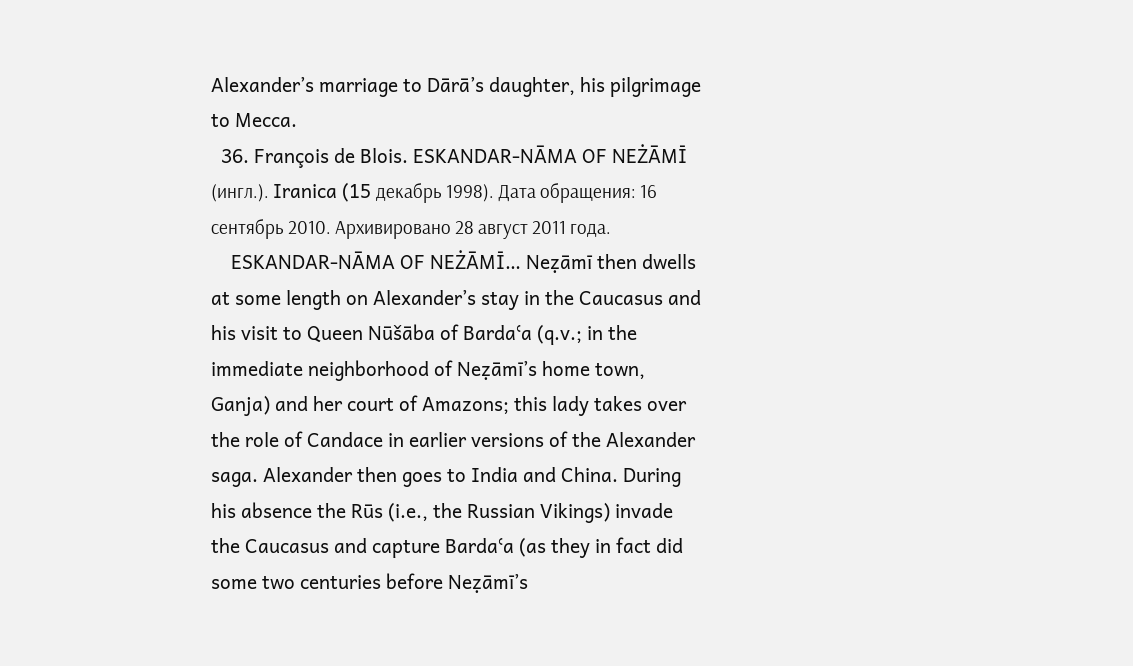Alexander’s marriage to Dārā’s daughter, his pilgrimage to Mecca.
  36. François de Blois. ESKANDAR-NĀMA OF NEŻĀMĪ (ингл.). Iranica (15 декабрь 1998). Дата обращения: 16 сентябрь 2010. Архивировано 28 август 2011 года.
    ESKANDAR-NĀMA OF NEŻĀMĪ… Neẓāmī then dwells at some length on Alexander’s stay in the Caucasus and his visit to Queen Nūšāba of Bardaʿa (q.v.; in the immediate neighborhood of Neẓāmī’s home town, Ganja) and her court of Amazons; this lady takes over the role of Candace in earlier versions of the Alexander saga. Alexander then goes to India and China. During his absence the Rūs (i.e., the Russian Vikings) invade the Caucasus and capture Bardaʿa (as they in fact did some two centuries before Neẓāmī’s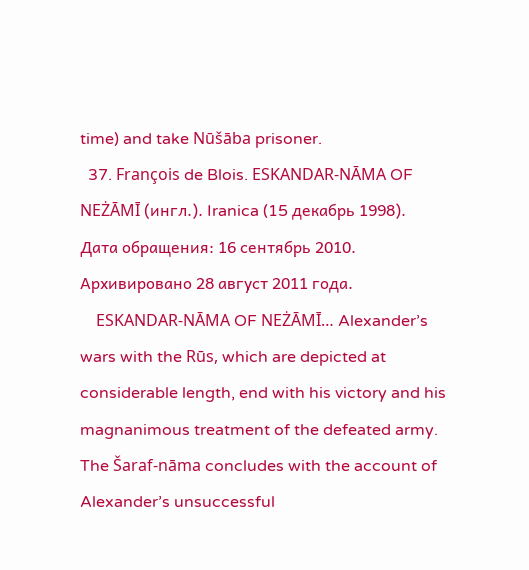time) and take Nūšāba prisoner.
  37. François de Blois. ESKANDAR-NĀMA OF NEŻĀMĪ (ингл.). Iranica (15 декабрь 1998). Дата обращения: 16 сентябрь 2010. Архивировано 28 август 2011 года.
    ESKANDAR-NĀMA OF NEŻĀMĪ… Alexander’s wars with the Rūs, which are depicted at considerable length, end with his victory and his magnanimous treatment of the defeated army. The Šaraf-nāma concludes with the account of Alexander’s unsuccessful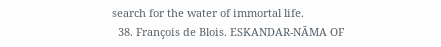search for the water of immortal life.
  38. François de Blois. ESKANDAR-NĀMA OF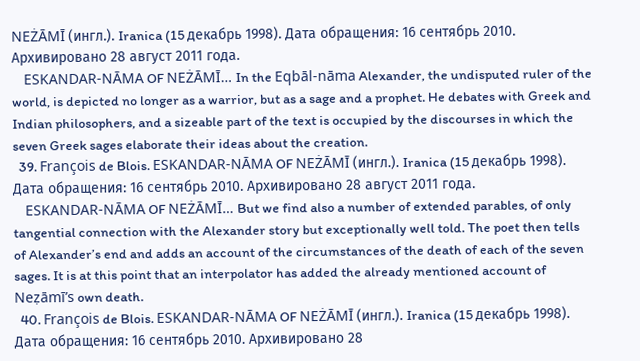NEŻĀMĪ (ингл.). Iranica (15 декабрь 1998). Дата обращения: 16 сентябрь 2010. Архивировано 28 август 2011 года.
    ESKANDAR-NĀMA OF NEŻĀMĪ… In the Eqbāl-nāma Alexander, the undisputed ruler of the world, is depicted no longer as a warrior, but as a sage and a prophet. He debates with Greek and Indian philosophers, and a sizeable part of the text is occupied by the discourses in which the seven Greek sages elaborate their ideas about the creation.
  39. François de Blois. ESKANDAR-NĀMA OF NEŻĀMĪ (ингл.). Iranica (15 декабрь 1998). Дата обращения: 16 сентябрь 2010. Архивировано 28 август 2011 года.
    ESKANDAR-NĀMA OF NEŻĀMĪ… But we find also a number of extended parables, of only tangential connection with the Alexander story but exceptionally well told. The poet then tells of Alexander’s end and adds an account of the circumstances of the death of each of the seven sages. It is at this point that an interpolator has added the already mentioned account of Neẓāmī’s own death.
  40. François de Blois. ESKANDAR-NĀMA OF NEŻĀMĪ (ингл.). Iranica (15 декабрь 1998). Дата обращения: 16 сентябрь 2010. Архивировано 28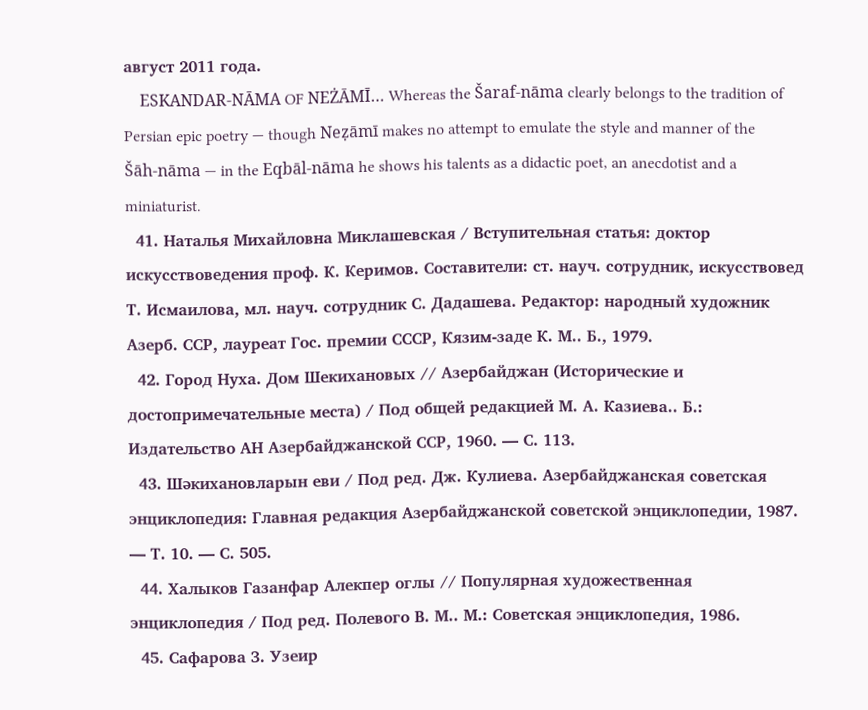август 2011 года.
    ESKANDAR-NĀMA OF NEŻĀMĪ… Whereas the Šaraf-nāma clearly belongs to the tradition of Persian epic poetry — though Neẓāmī makes no attempt to emulate the style and manner of the Šāh-nāma — in the Eqbāl-nāma he shows his talents as a didactic poet, an anecdotist and a miniaturist.
  41. Наталья Михайловна Миклашевская / Вступительная статья: доктор искусствоведения проф. К. Керимов. Составители: ст. науч. сотрудник, искусствовед Т. Исмаилова, мл. науч. сотрудник С. Дадашева. Редактор: народный художник Азерб. ССР, лауреат Гос. премии СССР, Кязим-заде К. М.. Б., 1979.
  42. Город Нуха. Дом Шекихановых // Азербайджан (Исторические и достопримечательные места) / Под общей редакцией М. А. Казиева.. Б.: Издательство АН Азербайджанской ССР, 1960. — С. 113.
  43. Шәкихановларын еви / Под ред. Дж. Кулиева. Азербайджанская советская энциклопедия: Главная редакция Азербайджанской советской энциклопедии, 1987. — Т. 10. — С. 505.
  44. Халыков Газанфар Алекпер оглы // Популярная художественная энциклопедия / Под ред. Полевого В. М.. М.: Советская энциклопедия, 1986.
  45. Сафарова З. Узеир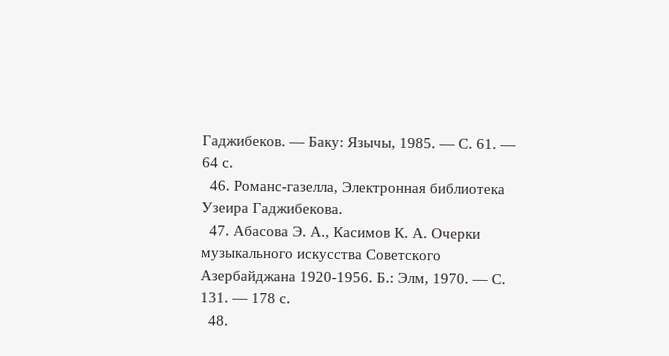Гаджибеков. — Баку: Язычы, 1985. — С. 61. — 64 с.
  46. Романс-газелла, Электронная библиотека Узеира Гаджибекова.
  47. Абасова Э. А., Касимов К. А. Очерки музыкального искусства Советского Азербайджана 1920-1956. Б.: Элм, 1970. — С. 131. — 178 с.
  48.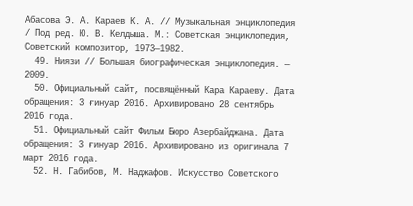Абасова Э. А. Караев К. А. // Музыкальная энциклопедия / Под ред. Ю. В. Келдыша. М.: Советская энциклопедия, Советский композитор, 1973—1982.
  49. Ниязи // Большая биографическая энциклопедия. — 2009.
  50. Официальный сайт, посвящённый Кара Караеву. Дата обращения: 3 ғинуар 2016. Архивировано 28 сентябрь 2016 года.
  51. Официальный сайт Фильм Бюро Азербайджана. Дата обращения: 3 ғинуар 2016. Архивировано из оригинала 7 март 2016 года.
  52. Н. Габибов, М. Наджафов. Искусство Советского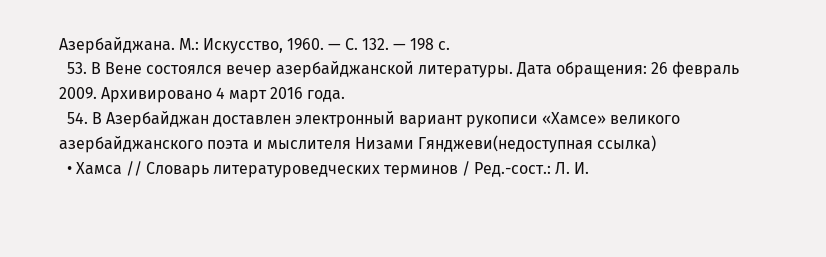Азербайджана. М.: Искусство, 1960. — С. 132. — 198 с.
  53. В Вене состоялся вечер азербайджанской литературы. Дата обращения: 26 февраль 2009. Архивировано 4 март 2016 года.
  54. В Азербайджан доставлен электронный вариант рукописи «Хамсе» великого азербайджанского поэта и мыслителя Низами Гянджеви(недоступная ссылка)
  • Хамса // Словарь литературоведческих терминов / Ред.-сост.: Л. И.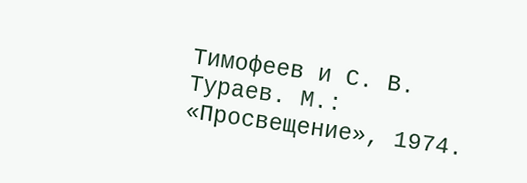Тимофеев и С. В. Тураев. М.: «Просвещение», 1974.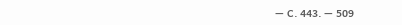— С. 443. — 509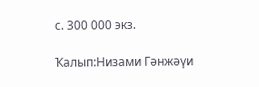с. 300 000 экз.

Ҡалып:Низами Гәнжәүи